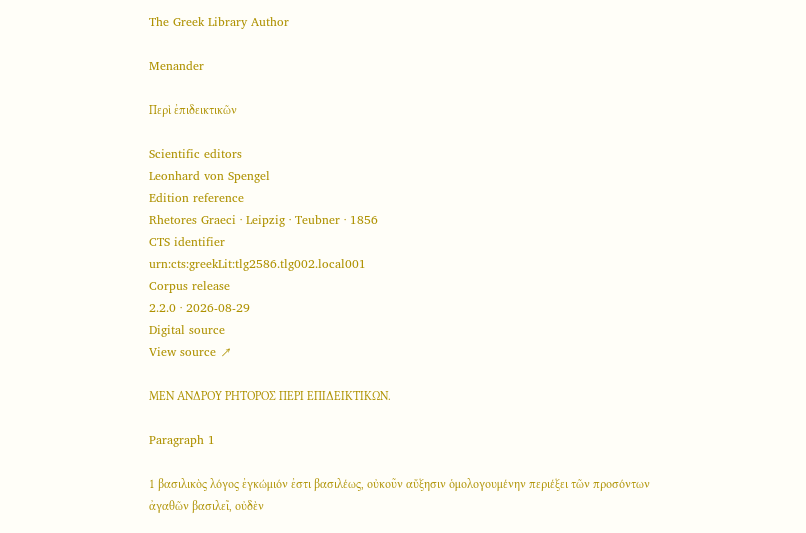The Greek Library Author

Menander

Περὶ ἐπιδεικτικῶν

Scientific editors
Leonhard von Spengel
Edition reference
Rhetores Graeci · Leipzig · Teubner · 1856
CTS identifier
urn:cts:greekLit:tlg2586.tlg002.local001
Corpus release
2.2.0 · 2026-08-29
Digital source
View source ↗

ΜΕΝ ΑΝΔΡΟΥ ΡΗΤΟΡΟΣ ΠΕΡΙ ΕΠΙΔΕΙΚΤΙΚΩΝ.

Paragraph 1

1 βασιλικὸς λόγος ἐγκώμιόν ἐστι βασιλέως, οὐκοῦν αὔξησιν ὁμολογουμένην περιέξει τῶν προσόντων ἀγαθῶν βασιλεῖ, οὐδὲν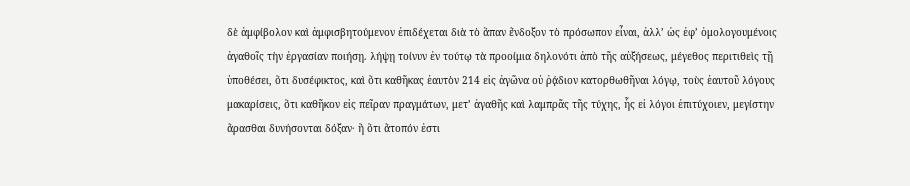δὲ ἀμφίβολον καὶ ἀμφισβητούμενον ἐπιδέχεται διὰ τὸ ἅπαν ἔνδοξον τὸ πρόσωπον εἶναι, ἀλλʼ ὡς ἐφʼ ὁμολογουμένοις ἀγαθοῖς τὴν ἐργασίαν ποιήσῃ. λήψῃ τοίνυν ἐν τούτῳ τὰ προοίμια δηλονότι ἀπὸ τῆς αὐξήσεως, μέγεθος περιτιθεὶς τῇ ὑποθέσει, ὅτι δυσέφικτος, καὶ ὅτι καθῆκας ἑαυτὸν 214 εἰς ἀγῶνα οὐ ῥᾴδιον κατορθωθῆναι λόγῳ, τοὺς ἑαυτοῦ λόγους μακαρίσεις, ὅτι καθῆκον εἰς πεῖραν πραγμάτων, μετʼ ἀγαθῆς καὶ λαμπρᾶς τῆς τύχης, ἧς εἰ λόγοι ἐπιτύχοιεν, μεγίστην ἄρασθαι δυνήσονται δόξαν· ἢ ὅτι ἄτοπόν ἐστι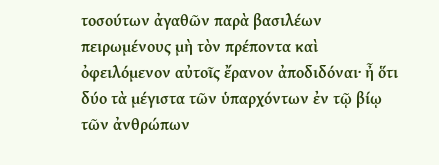τοσούτων ἀγαθῶν παρὰ βασιλέων πειρωμένους μὴ τὸν πρέποντα καὶ ὀφειλόμενον αὐτοῖς ἔρανον ἀποδιδόναι· ἦ ὅτι δύο τὰ μέγιστα τῶν ὑπαρχόντων ἐν τῷ βίῳ τῶν ἀνθρώπων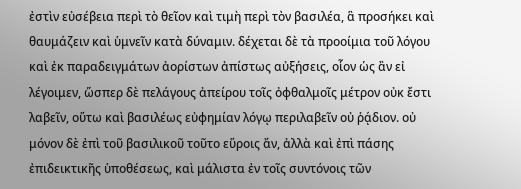ἐστὶν εὐσέβεια περὶ τὸ θεῖον καὶ τιμὴ περὶ τὸν βασιλέα, ἃ προσήκει καὶ θαυμάζειν καὶ ὑμνεῖν κατὰ δύναμιν. δέχεται δὲ τὰ προοίμια τοῦ λόγου καὶ ἐκ παραδειγμάτων ἀορίστων ἀπίστως αὐξήσεις, οἷον ὡς ἂν εἰ λέγοιμεν, ὥσπερ δὲ πελάγους ἀπείρου τοῖς ὀφθαλμοῖς μέτρον οὐκ ἔστι λαβεῖν, οὕτω καὶ βασιλέως εὐφημίαν λόγῳ περιλαβεῖν οὐ ῥᾴδιον. οὐ μόνον δὲ ἐπὶ τοῦ βασιλικοῦ τοῦτο εὕροις ἄν, ἀλλὰ καὶ ἐπὶ πάσης ἐπιδεικτικῆς ὑποθέσεως, καὶ μάλιστα ἐν τοῖς συντόνοις τῶν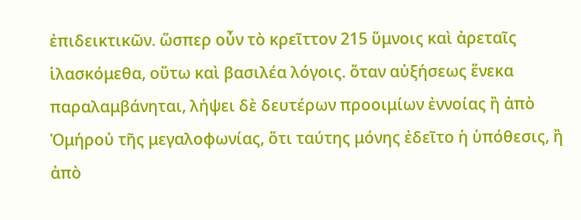ἐπιδεικτικῶν. ὥσπερ οὖν τὸ κρεῖττον 215 ὕμνοις καὶ ἀρεταῖς ἱλασκόμεθα, οὕτω καὶ βασιλέα λόγοις. ὅταν αὐξήσεως ἕνεκα παραλαμβάνηται, λήψει δὲ δευτέρων προοιμίων ἐννοίας ἢ ἀπὸ Ὁμήροὐ τῆς μεγαλοφωνίας, ὅτι ταύτης μόνης ἐδεῖτο ἡ ὑπόθεσις, ἢ ἀπὸ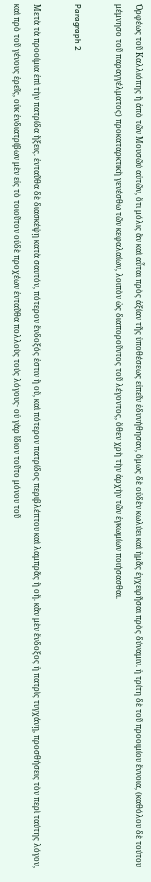Ὀρφέως τοῦ Καλλιόπης ἢ ἀπὸ τῶν Μουσῶύ αὐτῶν, ὅτι μόλις ἂν καὶ αὗται πρὸς ἀξίαν τῆς ὑποθέσεως εἰπεῖν ἐδυνήθησαν, ὅμως δὲ οὐδὲν κωλύει καὶ ἡμᾶς ἐγχειρῆσαι πρὸς δύναμιν. ἡ τρίτη δὲ τοῦ προοιμίου ἔννοια, (καθόλου δὲ τούτου μέμνησο τοῦ παραγγέλματος) προκαταρκτικὴ γενέσθω τῶν κεφαλαίων, λοιπὸν ὡς διαποροῦντος τοῦ λέγοντος, ὅθεν χρὴ τὴν ἀρχὴν τῶν ἐγκωμίων ποιήσασθαι.

Paragraph 2

Μετὰ τὰ προοίμια ἐπὶ τὴν πατρίδα ἥξεις. ἐνταῦθα δὲ διασκέψῃ κατὰ σαυτόν, πότερον ἔνδοξός ἐστιν ἢ οὔ, καὶ πότερον πατρίδος περιβλέπτου καὶ λαμπρᾶς ἢ οἤ. κἂν μὲν ἔνδοξος ἡ πατρὶς τυγχάνῃ, προσθήσεις τὸν περὶ ταύτης λόγον, καὶ πρὸ τοῦ γένους ἐρεῖς, οὐκ ἐνδιατρίβων μὲν εἰς τὸ τοιοῦτον οὐδὲ προχέων ἐνταῦθα πολλοὺς τούς λόγους· οὐ γὰρ ἴδιον τοῦτο μόνου τοῦ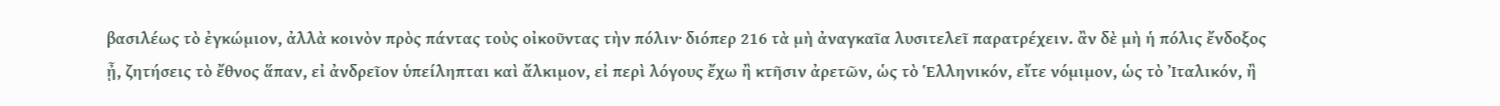βασιλέως τὸ ἐγκώμιον, ἀλλὰ κοινὸν πρὸς πάντας τοὺς οἰκοῦντας τὴν πόλιν· διόπερ 216 τὰ μὴ ἀναγκαῖα λυσιτελεῖ παρατρέχειν. ἂν δὲ μὴ ἡ πόλις ἔνδοξος ᾖ, ζητήσεις τὸ ἔθνος ἅπαν, εἰ ἀνδρεῖον ὑπείληπται καὶ ἄλκιμον, εἰ περὶ λόγους ἔχω ἢ κτῆσιν ἀρετῶν, ὡς τὸ Ἑλληνικόν, εἴτε νόμιμον, ὡς τὸ Ἰταλικόν, ἢ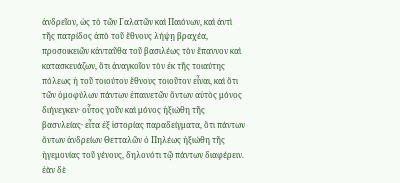ἀνδρεῖον, ὡς τὸ τῶν Γαλατῶν καὶ Παιόνων, καὶ ἀντὶ τῆς πατρίδος ἀπὸ τοῦ ἔθνους λήψῃ βραχέα, προσοικειῶν κἀνταῦθα τοῦ βασιλέως τὸν ἔπαννον καὶ κατασκευάζων, ὅτι ἀναγκοῖον τὸν ἐκ τῆς τοιαύτης πόλεως ἡ τοῦ τοιούτου ἔθνους τοιοῦτον εἶναι, καὶ ὅτι τῶν ὁμοφύλων πάντων ἐπαινετῶν ὄντων αὐτὸς μόνος διήνεγκεν· οὗτος γοῦν καὶ μόνος ἠξιώθη τῆς βασνλείας· εἶτα ἐξ ἱστορίας παραδείγματα, ὅτι πάντων ὄντων ἀνδρείων Θετταλῶν ὁ Πηλέως ἠξιώθη τῆς ἡγεμονίας τοῦ γένους, δηλονότι τῷ πάντων διαφέρειν. ἐὰν δὲ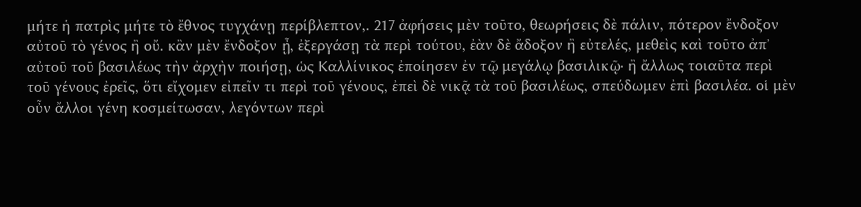μήτε ἡ πατρὶς μήτε τὸ ἔθνος τυγχάνῃ περίβλεπτον,. 217 ἀφήσεις μὲν τοῦτο, θεωρήσεις δὲ πάλιν, πότερον ἔνδοξον αὐτοῦ τὸ γένος ἢ οὔ. κἂν μὲν ἔνδοξον ᾖ, ἐξεργάσῃ τὰ περὶ τούτου, ἐὰν δὲ ἄδοξον ἢ εὐτελές, μεθεὶς καὶ τοῦτο ἀπʼ αὐτοῦ τοῦ βασιλέως τὴν ἀρχὴν ποιήσῃ, ὡς Καλλίνικος ἐποίησεν ἐν τῷ μεγάλῳ βασιλικῷ· ἢ ἄλλως τοιαῦτα περὶ τοῦ γένους ἐρεῖς, ὅτι εἴχομεν εἰπεῖν τι περὶ τοῦ γένους, ἐπεὶ δὲ νικᾷ τὰ τοῦ βασιλέως, σπεύδωμεν ἐπὶ βασιλέα. οἱ μὲν οὖν ἄλλοι γένη κοσμείτωσαν, λεγόντων περὶ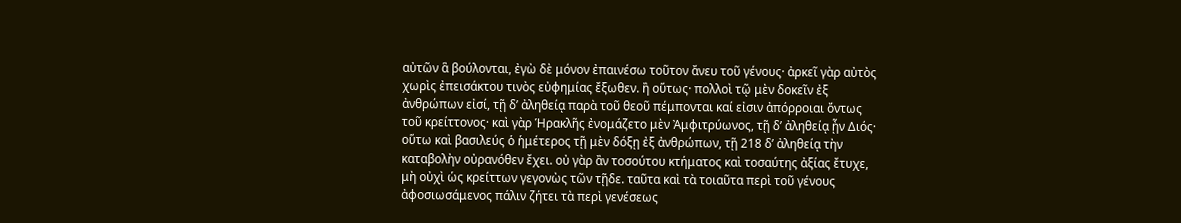αὐτῶν ἃ βούλονται, ἐγὼ δὲ μόνον ἐπαινέσω τοῦτον ἄνευ τοῦ γένους· ἀρκεῖ γὰρ αὐτὸς χωρὶς ἐπεισάκτου τινὸς εὐφημίας ἔξωθεν. ἢ οὕτως· πολλοὶ τῷ μὲν δοκεῖν ἐξ ἀνθρώπων εἰσί, τῇ δʼ ἀληθείᾳ παρὰ τοῦ θεοῦ πέμπονται καί εἰσιν ἀπόρροιαι ὄντως τοῦ κρείττονος· καὶ γὰρ Ἡρακλῆς ἐνομάζετο μὲν Ἀμφιτρύωνος, τῇ δʼ ἀληθείᾳ ᾖν Διός· οὕτω καὶ βασιλεύς ὁ ἡμέτερος τῇ μὲν δόξῃ ἐξ ἀνθρώπων, τῇ 218 δʼ ἀληθείᾳ τὴν καταβολὴν οὐρανόθεν ἔχει. οὐ γὰρ ἂν τοσούτου κτήματος καὶ τοσαύτης ἀξίας ἔτυχε, μὴ οὐχὶ ὡς κρείττων γεγονὼς τῶν τῇδε. ταῦτα καὶ τὰ τοιαῦτα περὶ τοῦ γένους ἀφοσιωσάμενος πάλιν ζήτει τὰ περὶ γενέσεως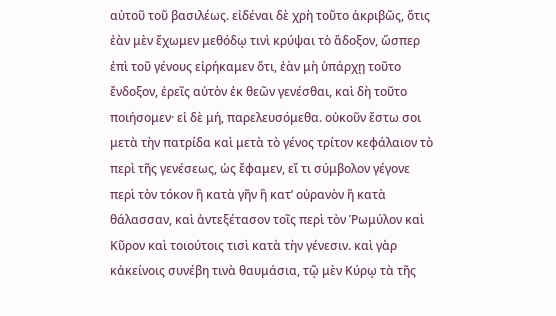αὐτοῦ τοῦ βασιλέως. εἰδέναι δὲ χρὴ τοῦτο ἀκριβῶς, ὅτις ἐὰν μὲν ἔχωμεν μεθόδῳ τινὶ κρύψαι τὸ ἄδοξον, ὥσπερ ἐπὶ τοῦ γένους εἰρήκαμεν ὅτι, ἐὰν μὴ ὑπάρχῃ τοῦτο ἔνδοξον, ἐρεῖς αὐτὸν ἐκ θεῶν γενέσθαι, καὶ δὴ τοῦτο ποιήσομεν· εἰ δὲ μή, παρελευσόμεθα. οὐκοῦν ἔστω σοι μετὰ τὴν πατρίδα καὶ μετὰ τὸ γένος τρίτον κεφάλαιον τὸ περὶ τῆς γενέσεως, ὡς ἔφαμεν, εἴ τι σύμβολον γέγονε περὶ τὸν τόκον ἢ κατὰ γῆν ἢ κατʼ οὐρανὸν ἢ κατὰ θάλασσαν, καὶ ἀντεξέτασον τοῖς περὶ τὸν Ῥωμύλον καὶ Κῦρον καὶ τοιούτοις τισὶ κατὰ τὴν γένεσιν. καὶ γὰρ κἀκείνοις συνέβη τινὰ θαυμάσια, τῷ μὲν Κύρῳ τὰ τῆς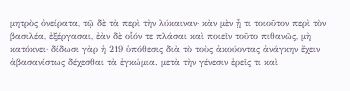μητρὸς ὀνείρατα, τῷ δὲ τὰ περὶ τὴν λύκαιναν· κὰν μὲν ᾖ τι τοιοῦτον περὶ τὸν βασιλέα, ἐξέργασαι, ἐὰν δὲ οἷόν τε πλάσαι καὶ ποιεῖν τοῦτο πιθανῶς, μὴ κατόκνει· δίδωσι γὰρ ἡ 219 ὑπόθεσις διὰ τὸ τοὺς ἀκούοντας ἀνάγκην ἔχειν ἀβασανίστως δέχεσθαι τὰ ἐγκώμια. μετὰ τὴν γένεσιν ἐρεῖς τι καὶ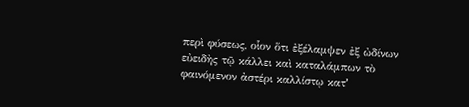περὶ φύσεως, οἷον ὅτι ἐξέλαμψεν ἐξ ὠδίνων εὐειδὴς τῷ κάλλει καὶ καταλάμπων τὸ φαινόμενον ἀστέρι καλλίστῳ κατʼ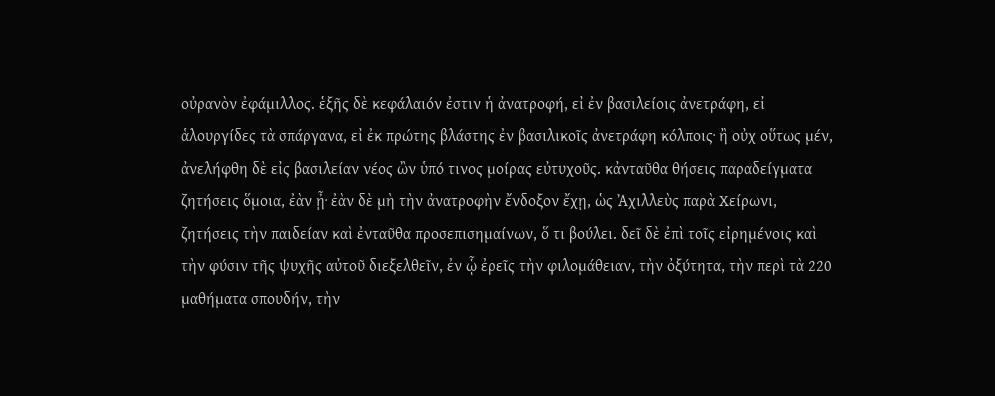οὐρανὸν ἐφάμιλλος. ἑξῆς δὲ κεφάλαιόν ἐστιν ἡ ἀνατροφή, εἰ ἐν βασιλείοις ἀνετράφη, εἰ ἁλουργίδες τὰ σπάργανα, εἰ ἐκ πρώτης βλάστης ἐν βασιλικοῖς ἀνετράφη κόλποις· ἢ οὐχ οὕτως μέν, ἀνελήφθη δὲ εἰς βασιλείαν νέος ὢν ὑπό τινος μοίρας εὐτυχοῦς. κἀνταῦθα θήσεις παραδείγματα ζητήσεις ὅμοια, ἐὰν ᾖ· ἐὰν δὲ μὴ τὴν ἀνατροφὴν ἔνδοξον ἔχῃ, ὡς Ἀχιλλεὺς παρὰ Χείρωνι, ζητήσεις τὴν παιδείαν καὶ ἐνταῦθα προσεπισημαίνων, ὅ τι βούλει. δεῖ δὲ ἐπὶ τοῖς εἰρημένοις καὶ τὴν φύσιν τῆς ψυχῆς αὐτοῦ διεξελθεῖν, ἐν ᾧ ἐρεῖς τὴν φιλομάθειαν, τὴν ὀξύτητα, τὴν περὶ τὰ 220 μαθήματα σπουδήν, τὴν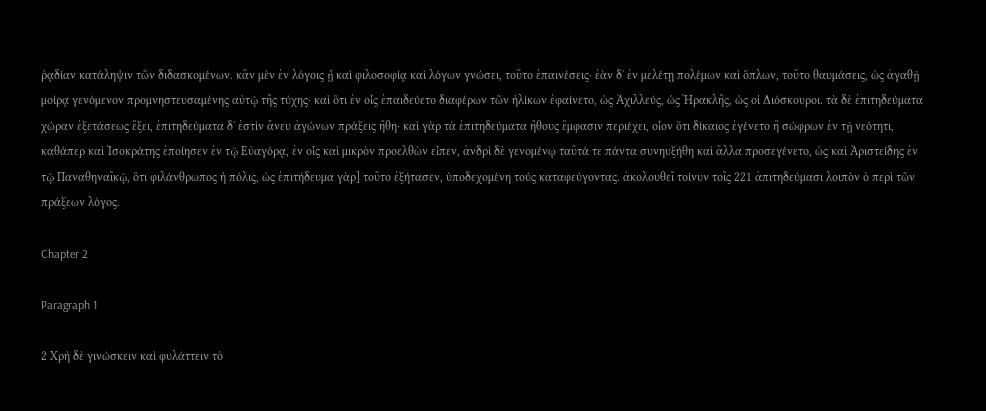ῥᾳδίαν κατάληψιν τῶν διδασκομένων. κἂν μὲν ἐν λόγοις ᾖ καὶ φιλοσοφίᾳ καὶ λόγων γνώσει, τοῦτο ἐπαινέσεις· ἐὰν δʼ ἐν μελέτῃ πολέμων καὶ ὅπλων, τοῦτο θαυμάσεις, ὡς ἀγαθῇ μοίρᾳ γενόμενον προμνηστευσαμένης αὐτῷ τῆς τύχης· καὶ ὅτι ἐν οἷς ἐπαιδεύετο διαφέρων τῶν ἡλίκων ἐφαίνετο, ὡς Ἀχιλλεύς, ὡς Ἡρακλῆς, ὡς οἱ Διόσκουροι. τὰ δὲ ἐπιτηδεύματα χώραν ἐξετάσεως ἔξει, ἐπιτηδεύματα δʼ ἐστὶν ἄνευ ἀγώνων πράξεις ἤθη· καὶ γὰρ τὰ ἐπιτηδεύματα ἤθους ἔμφασιν περιέχει, οἷον ὅτι δίκαιος ἐγένετο ἢ σώφρων ἐν τῇ νεότητι, καθάπερ καὶ Ἰσοκράτης ἐποίησεν ἐν τῷ Εὐαγόρᾳ, ἐν οἷς καὶ μικρὸν προελθὼν εἶπεν, ἀνδρὶ δὲ γενομένῳ ταῦτά τε πάντα συνηυξήθη καὶ ἄλλα προσεγένετο, ὡς καὶ Ἀριστείδης ἐν τῷ Παναθηναῖκῷ, ὅτι φιλάνθρωπος ἡ πόλις, ὡς ἐπιτήδευμα γὰρ] τοῦτο ἐξήτασεν, ὑποδεχομένη τούς καταφεύγοντας. ἀκολουθεῖ τοίνυν τοῖς 221 ἀπιτηδεύμασι λοιπὸν ὁ περὶ τῶν πράξεων λόγος.

Chapter 2

Paragraph 1

2 Χρὴ δὲ γινώσκειν καὶ φυλάττειν τὸ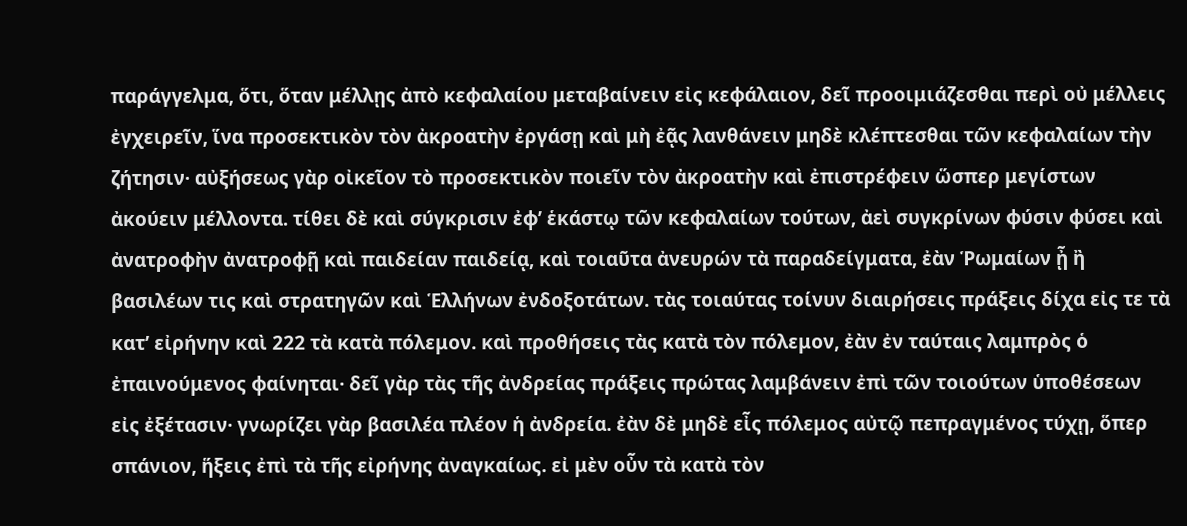παράγγελμα, ὅτι, ὅταν μέλλῃς ἀπὸ κεφαλαίου μεταβαίνειν εἰς κεφάλαιον, δεῖ προοιμιάζεσθαι περὶ οὐ μέλλεις ἐγχειρεῖν, ἵνα προσεκτικὸν τὸν ἀκροατὴν ἐργάσῃ καὶ μὴ ἐᾷς λανθάνειν μηδὲ κλέπτεσθαι τῶν κεφαλαίων τὴν ζήτησιν· αὐξήσεως γὰρ οἰκεῖον τὸ προσεκτικὸν ποιεῖν τὸν ἀκροατὴν καὶ ἐπιστρέφειν ὥσπερ μεγίστων ἀκούειν μέλλοντα. τίθει δὲ καὶ σύγκρισιν ἐφʼ ἑκάστῳ τῶν κεφαλαίων τούτων, ἀεὶ συγκρίνων φύσιν φύσει καὶ ἀνατροφὴν ἀνατροφῇ καὶ παιδείαν παιδείᾳ, καὶ τοιαῦτα ἀνευρών τὰ παραδείγματα, ἐὰν Ῥωμαίων ᾖ ἢ βασιλέων τις καὶ στρατηγῶν καὶ Ἑλλήνων ἐνδοξοτάτων. τὰς τοιαύτας τοίνυν διαιρήσεις πράξεις δίχα εἰς τε τὰ κατʼ εἰρήνην καὶ 222 τὰ κατὰ πόλεμον. καὶ προθήσεις τὰς κατὰ τὸν πόλεμον, ἐὰν ἐν ταύταις λαμπρὸς ὁ ἐπαινούμενος φαίνηται· δεῖ γὰρ τὰς τῆς ἀνδρείας πράξεις πρώτας λαμβάνειν ἐπὶ τῶν τοιούτων ὑποθέσεων εἰς ἐξέτασιν· γνωρίζει γὰρ βασιλέα πλέον ἡ ἀνδρεία. ἐὰν δὲ μηδὲ εἶς πόλεμος αὐτῷ πεπραγμένος τύχῃ, ὅπερ σπάνιον, ἥξεις ἐπὶ τὰ τῆς εἰρήνης ἀναγκαίως. εἰ μὲν οὖν τὰ κατὰ τὸν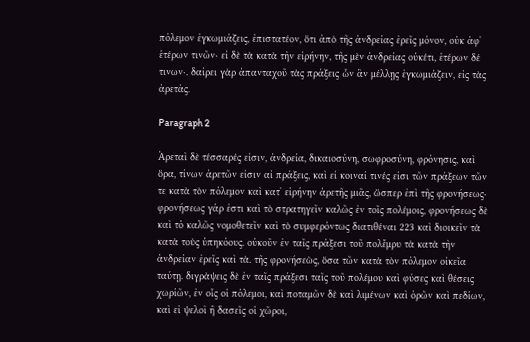πόλεμον ἐγκωμιάζεις, ἐπιστατέον, ὅτι ἀπὸ τῆς ἀνδρείας ἐρεῖς μόνον, οὐκ ἀφʼ ἑτέρων τινῶν· εἰ δὲ τὰ κατὰ τὴν εἰρήνην, τῆς μὲν ἀνδρείας οὐκέτι, ἑτέρων δέ τινων·. δαίρει γὰρ ἀπανταχοῦ τὰς πράξεις ὧν ἂν μέλλῃς ἐγκωμιάζειν, εἰς τὰς ἀρετάς.

Paragraph 2

Ἀρεταὶ δὲ τέσσαρές εἰσιν, ἀνδρεία, δικαιοσύνη, σωφροσύνη, φρόνησις, καὶ ὅρα, τίνων ἀρετῶν εἰσιν αἰ πράξεις, καὶ εἰ κοιναί τινές εἰσι τῶν πράξεων τῶν τε κατὰ τὸν πόλεμον καὶ κατʼ εἰρήνην ἀρετῆς μιᾶς, ὥσπερ ἐπὶ τῆς φρονήσεως· φρονήσεως γάρ ἐστι καὶ τὸ στρατηγεῖν καλῶς ἐν τοῖς πολέμοις, φρονήσεως δὲ καὶ τὁ καλῶς νομοθετεῖν καὶ τὸ συμφερόντως διατιθέναι 223 καὶ διοικεῖν τὰ κατὰ τοὺς ὑπηκόους. οὐκοῦν ἐν ταῖς πράξεσι τοῦ πολἔμρυ τὰ κατὰ τὴν ἀνδρείαν ἐρεῖς καὶ τὰ. τῆς φρονήσεὼς, ὅσα τῶν κατὰ τὸν πόλεμον οἰκεῖα ταύτῃ. διγρὰψεις δὲ ἐν ταῖς πράξεσι ταῖς τοῦ πολέμου καὶ φύσες καὶ θέσεις χωρίῶν, ἐν οἷς οἱ πόλεμοι, καὶ ποταμῶν δὲ καὶ λιμένων καὶ ὀρῶν καὶ πεδίων, καὶ εἰ ψελοὶ ἢ δασεῖς οἱ χῶροι,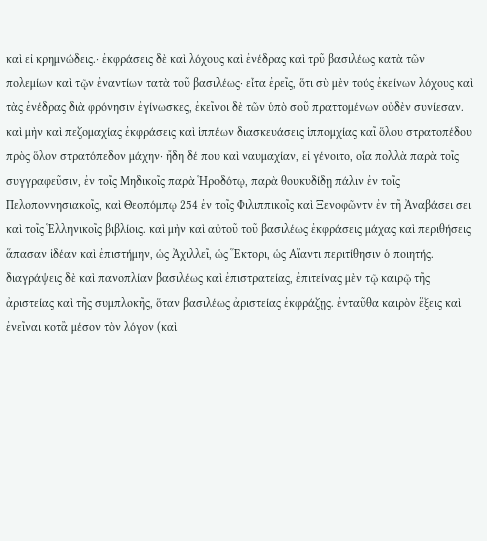καὶ εἰ κρημνώδεις.· ἐκφράσεις δὲ καὶ λόχους καὶ ἐνέδρας καὶ τρῦ βασιλέως κατὰ τῶν πολεμίων καὶ τῷν ἐναντίων τατὰ τοῦ βασιλέως· εἶτα ἐρεῖς, ὅτι σὺ μὲν τούς ἐκείνων λόχους καὶ τὰς ἐνέδρας διὰ φρόνησιν ἐγίνωσκες, ἐκεῖνοι δὲ τῶν ὑπὸ σοῦ πραττομένων οὐδὲν συνίεσαν. καὶ μὴν καὶ πεζομαχίας ἐκφράσεις καὶ ἱππέων διασκευάσεις ἱππομχίας καῖ ὅλου στρατοπέδου πρὸς ὅλον στρατόπεδον μάχην· ἤδη δέ που καὶ ναυμαχίαν, εἰ γένοιτο, οἷα πολλὰ παρὰ τοῖς συγγραφεῦσιν, ἐν τοῖς Μηδικοῖς παρὰ Ἡροδότῳ, παρὰ θουκυδίδῃ πάλιν ἐν τοῖς Πελοποννησιακοῖς, καὶ Θεοπόμπῳ 254 ἐν τοῖς Φιλιππικοῖς καὶ Ξενοφῶντν ἐν τῆ Ἀναβάσει σει καὶ τοῖς Ἑλληνικοῖς βιβλίοις. καὶ μὴν καὶ αὐτοῦ τοῦ βασιλέως ἐκφράσεις μάχας καὶ περιθήσεις ἅπασαν ἰδέαν καὶ ἐπιστήμην, ὡς Ἀχιλλεῖ, ὡς Ἕκτορι, ὡς Αἴαντι περιτίθησιν ὁ ποιητής. διαγράψεις δὲ καὶ πανοπλίαν βασιλέως καὶ ἐπιστρατείας, ἐπιτείνας μὲν τῷ καιρῷ τῆς ἀριστείας καὶ τῆς συμπλοκῆς, ὅταν βασιλέως ἀριστείας ἐκφράζῃς. ἐνταῦθα καιρὸν ἕξεις καὶ ἐνεῖναι κοτἂ μέσον τὸν λόγον (καὶ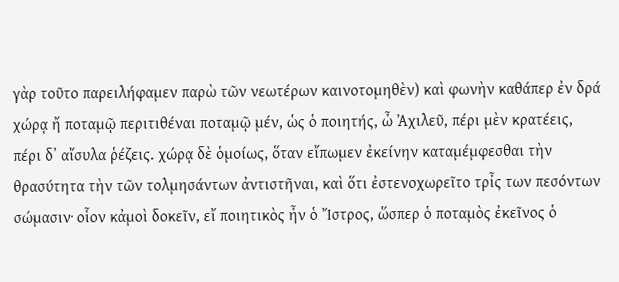γὰρ τοῦτο παρειλήφαμεν παρὼ τῶν νεωτέρων καινοτομηθὲν) καὶ φωνὴν καθάπερ ἐν δρά χώρᾳ ἤ ποταμῷ περιτιθέναι ποταμῷ μέν, ὡς ὁ ποιητής, ὦ Ἀχιλεῦ, πέρι μὲν κρατέεις, πέρι δʼ αἴσυλα ῥέζεις. χώρᾳ δὲ ὁμοίως, ὅταν εἴπωμεν ἐκείνην καταμέμφεσθαι τὴν θρασύτητα τὴν τῶν τολμησάντων ἀντιστῆναι, καὶ ὅτι ἐστενοχωρεῖτο τρἶς των πεσόντων σώμασιν· οἷον κἀμοὶ δοκεῖν, εἴ ποιητικὸς ἦν ὁ Ἴστρος, ὥσπερ ὁ ποταμὸς ἐκεῖνος ὁ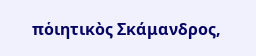πὁιητικὸς Σκάμανδρος,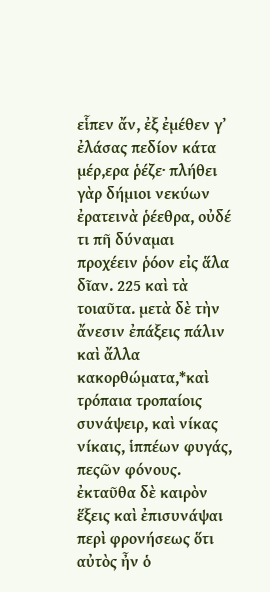εἷπεν ἄν, ἐξ ἐμέθεν γʼ ἐλάσας πεδίον κάτα μέρ,ερα ῥέζε· πλήθει γὰρ δήμιοι νεκύων ἐρατεινὰ ῥέεθρα, οὐδέ τι πῆ δύναμαι προχέειν ῥόον εἰς ἅλα δῖαν. 225 καὶ τὰ τοιαῦτα. μετὰ δὲ τὴν ἄνεσιν ἐπάξεις πάλιν καὶ ἄλλα κακορθώματα,*καὶ τρόπαια τροπαίοις συνάψειρ, καὶ νίκας νίκαις, ἱππέων φυγάς, πεςῶν φόνους. ἐκταῦθα δὲ καιρὸν ἕξεις καὶ ἐπισυνάψαι περὶ φρονήσεως ὅτι αὐτὸς ἦν ὁ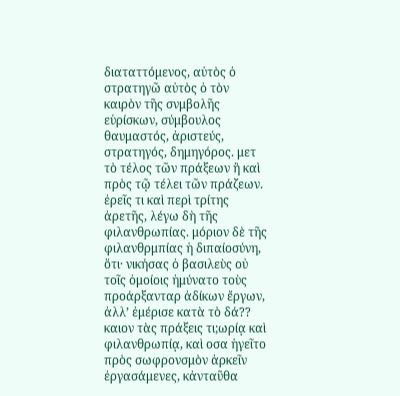διαταττόμενος, αὐτὸς ὁ στρατηγῶ αὐτὸς ὁ τὸν καιρὸν τῆς σνμβολῆς εὑρίσκων, σύμβουλος θαυμαστός, ἀριστεύς, στρατηγός, δημηγόρος. μετ τὸ τέλος τῶν πράξεων ἢ καὶ πρὸς τῷ τέλει τῶν πράζεων. ἐρεῖς τι καὶ περὶ τρίτης ἀρετῆς, λέγω δὴ τῆς φιλανθρωπίας. μόριον δὲ τῆς φιλανθρμπίας ἡ διπαίοσύνη, ὅτι· νικήσας ὁ βασιλεὺς οὐ τοῖς ὁμοίοις ἠμύνατο τοὺς προάρξανταρ ἀδίκων ἔργων, ἀλλʼ ἐμέρισε κατὰ τὸ δά?? καιον τὰς πράξεις τι;ωρίᾳ καὶ φιλανθρωπίᾳ, καὶ οσα ἡγεῖτο πρὸς σωφρονσμὸν ἀρκεῖν ἐργασάμενες, κἀνταῦθα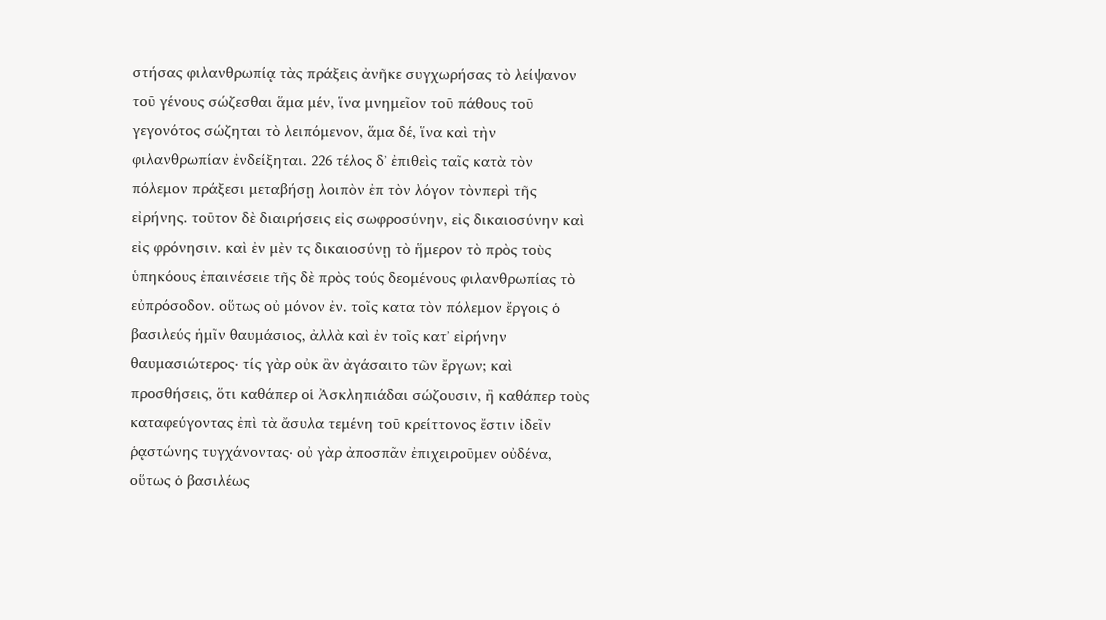στήσας φιλανθρωπίᾳ τὰς πράξεις ἀνῆκε συγχωρήσας τὸ λείψανον τοῦ γένους σώζεσθαι ἅμα μέν, ἵνα μνημεῖον τοῦ πάθους τοῦ γεγονότος σώζηται τὸ λειπόμενον, ἅμα δέ, ἵνα καὶ τὴν φιλανθρωπίαν ἐνδείξηται. 226 τέλος δʼ ἐπιθεὶς ταῖς κατὰ τὸν πόλεμον πράξεσι μεταβήσῃ λοιπὸν ἐπ τὸν λόγον τὸνπερὶ τῆς εἰρήνης. τοῦτον δὲ διαιρήσεις εἰς σωφροσύνην, εἰς δικαιοσύνην καὶ εἰς φρόνησιν. καὶ ἐν μὲν τς δικαιοσύνῃ τὸ ἥμερον τὸ πρὸς τοὺς ὑπηκόους ἐπαινέσειε τῆς δὲ πρὸς τούς δεομένους φιλανθρωπίας τὸ εὐπρόσοδον. οὕτως οὐ μόνον ἐν. τοῖς κατα τὸν πόλεμον ἔργοις ὁ βασιλεύς ἡμῖν θαυμάσιος, ἀλλὰ καὶ ἐν τοῖς κατʼ εἰρήνην θαυμασιώτερος· τίς γὰρ οὐκ ἂν ἀγάσαιτο τῶν ἔργων; καὶ προσθήσεις, ὅτι καθάπερ οἱ Ἀσκληπιάδαι σώζουσιν, ἢ καθάπερ τοὺς καταφεύγοντας ἐπὶ τὰ ἄσυλα τεμένη τοῦ κρείττονος ἔστιν ἰδεῖν ῥᾳστώνης τυγχάνοντας· οὐ γὰρ ἀποσπᾶν ἐπιχειροῦμεν οὐδένα, οὕτως ὁ βασιλέως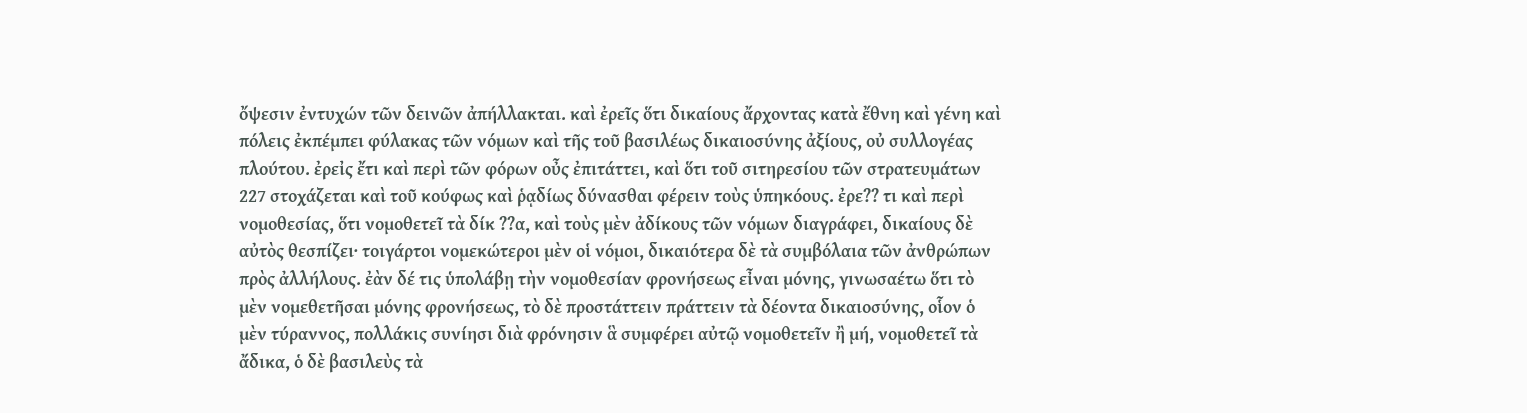ὄψεσιν ἐντυχών τῶν δεινῶν ἀπήλλακται. καὶ ἐρεῖς ὅτι δικαίους ἄρχοντας κατὰ ἔθνη καὶ γένη καὶ πόλεις ἐκπέμπει φύλακας τῶν νόμων καὶ τῆς τοῦ βασιλέως δικαιοσύνης ἀξίους, οὐ συλλογέας πλούτου. ἐρεἰς ἔτι καὶ περὶ τῶν φόρων οὖς ἐπιτάττει, καὶ ὅτι τοῦ σιτηρεσίου τῶν στρατευμάτων 227 στοχάζεται καὶ τοῦ κούφως καὶ ῥᾳδίως δύνασθαι φέρειν τοὺς ὑπηκόους. ἐρε?? τι καὶ περὶ νομοθεσίας, ὅτι νομοθετεῖ τὰ δίκ ??α, καὶ τοὺς μὲν ἀδίκους τῶν νόμων διαγράφει, δικαίους δὲ αὐτὸς θεσπίζει· τοιγάρτοι νομεκώτεροι μὲν οἱ νόμοι, δικαιότερα δὲ τὰ συμβόλαια τῶν ἀνθρώπων πρὸς ἀλλήλους. ἐὰν δέ τις ὑπολάβῃ τὴν νομοθεσίαν φρονήσεως εἶναι μόνης, γινωσαέτω ὅτι τὸ μὲν νομεθετῆσαι μόνης φρονήσεως, τὸ δὲ προστάττειν πράττειν τὰ δέοντα δικαιοσύνης, οἷον ὁ μὲν τύραννος, πολλάκις συνίησι διὰ φρόνησιν ἃ συμφέρει αὐτῷ νομοθετεῖν ἢ μή, νομοθετεῖ τὰ ἄδικα, ὁ δὲ βασιλεὺς τὰ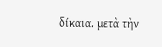δίκαια. μετὰ τὴν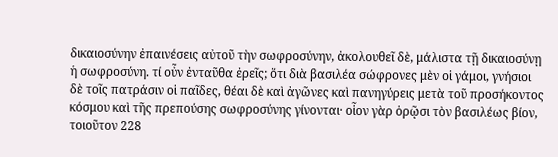δικαιοσύνην ἐπαινέσεις αὐτοῦ τὴν σωφροσύνην, ἀκολουθεῖ δὲ, μάλιστα τῇ δικαιοσύνῃ ἡ σωφροσύνη. τί οὖν ἐνταῦθα ἐρεῖς; ὅτι διὰ βασιλέα σώφρονες μὲν οἱ γάμοι, γνήσιοι δὲ τοῖς πατράσιν οἱ παῖδες, θέαι δὲ καὶ ἀγῶνες καὶ πανηγύρεις μετὰ τοῦ προσήκοντος κόσμου καὶ τῆς πρεπούσης σωφροσύνης γίνονται· οἷον γὰρ ὁρῷσι τὸν βασιλέως βίον, τοιοῦτον 228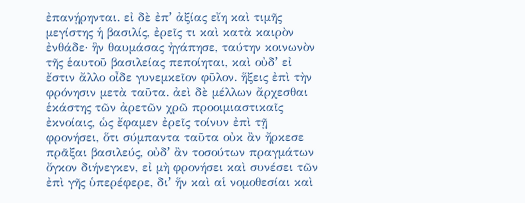ἐπανῄρηνται. εἰ δὲ ἐπʼ ἀξίας εἴη καὶ τιμῆς μεγίστης ἡ βασιλίς, ἐρεῖς τι καὶ κατὰ καιρὸν ἐνθάδε· ἣν θαυμάσας ἠγάπησε, ταύτην κοινωνὸν τῆς ἑαυτοῦ βασιλείας πεποίηται, καὶ οὐδʼ εἰ ἔστιν ἄλλο οἶδε γυνεμκεῖον φῦλον. ἥξεις ἐπὶ τὴν φρόνησιν μετὰ ταῦτα. ἀεὶ δὲ μέλλων ἄρχεσθαι ἑκάστης τῶν ἀρετῶν χρῶ προοιμιαστικαῖς ἐκνοίαις, ὡς ἔφαμεν ἐρεῖς τοίνυν ἐπὶ τῇ φρονήσει, ὅτι σύμπαντα ταῦτα οὐκ ἂν ἤρκεσε πρᾶξαι βασιλεύς, οὐδʼ ἂν τοσούτων πραγμάτων ὄγκον διήνεγκεν, εἰ μὴ φρονήσει καὶ συνέσει τῶν ἐπὶ γῆς ὑπερέφερε, διʼ ἥν καὶ αἱ νομοθεσίαι καὶ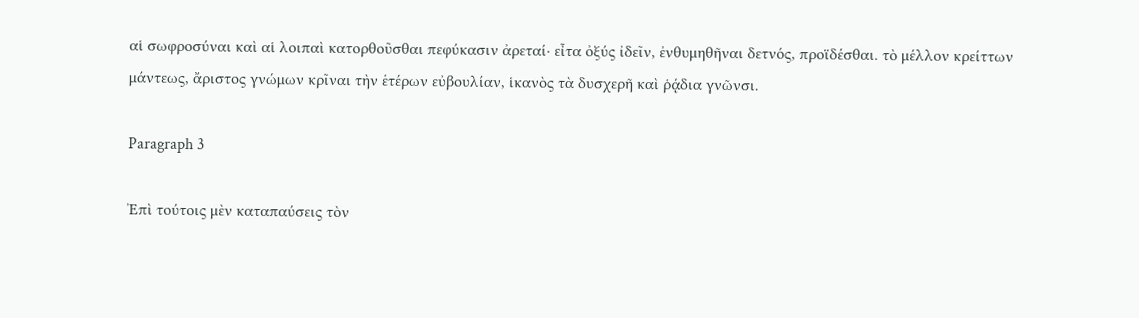αἱ σωφροσύναι καὶ αἱ λοιπαὶ κατορθοῦσθαι πεφύκασιν ἀρεταί· εἶτα ὀξύς ἰδεῖν, ἐνθυμηθῆναι δετνός, προϊδέσθαι. τὸ μέλλον κρείττων μάντεως, ἄριστος γνώμων κρῖναι τὴν ἑτέρων εὐβουλίαν, ἱκανὸς τὰ δυσχερῆ καὶ ῥᾴδια γνῶνσι.

Paragraph 3

Ἐπὶ τούτοις μὲν καταπαύσεις τὸν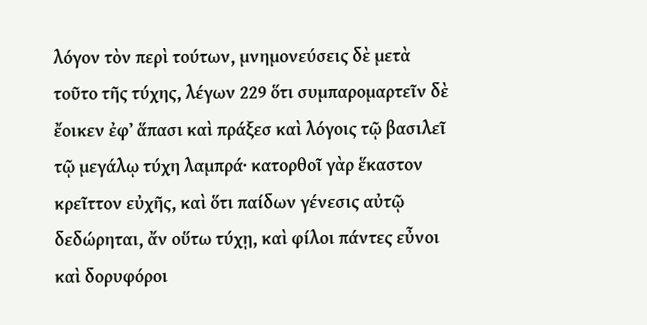λόγον τὸν περὶ τούτων, μνημονεύσεις δὲ μετὰ τοῦτο τῆς τύχης, λέγων 229 ὅτι συμπαρομαρτεῖν δὲ ἔοικεν ἐφʼ ἅπασι καὶ πράξεσ καὶ λόγοις τῷ βασιλεῖ τῷ μεγάλῳ τύχη λαμπρά· κατορθοῖ γὰρ ἕκαστον κρεῖττον εὐχῆς, καὶ ὅτι παίδων γένεσις αὐτῷ δεδώρηται, ἄν οὕτω τύχῃ, καὶ φίλοι πάντες εὖνοι καὶ δορυφόροι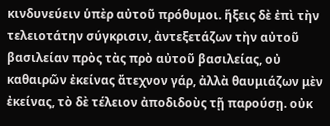κινδυνεύειν ὑπὲρ αὐτοῦ πρόθυμοι. ἥξεις δὲ ἐπὶ τὴν τελειοτάτην σύγκρισιν, ἀντεξετάζων τὴν αὐτοῦ βασιλείαν πρὸς τὰς πρὸ αὐτοῦ βασιλείας, οὐ καθαιρῶν ἐκείνας ἄτεχνον γάρ, ἀλλὰ θαυμιάζων μὲν ἐκείνας, τὸ δὲ τέλειον ἀποδιδοὺς τῇ παρούσῃ. οὐκ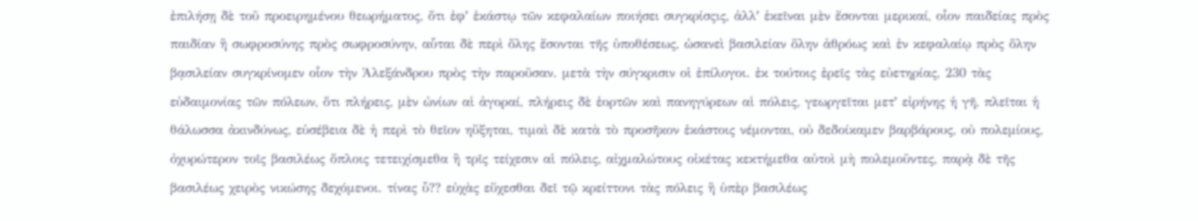ἐπιλήσῃ δὲ τοῦ προειρημένου θεωρήματος, ὅτι ἐφʼ ἑκάστῳ τῶν κεφαλαίων ποιήσει συγκρίσςις, ἀλλʼ ἐκεῖναι μὲν ἔσονται μερικαί, οἷον παιδείας πρὸς παιδίαν ἢ σωφροσύνης πρὸς σωφροσύνην, αὗται δὲ περὶ ὅλης ἔσονται τῆς ὑποθέσεως, ὡσανεὶ βασιλείαν ὅλην ἀθρόως καὶ ἐν κεφαλαίῳ πρὸς ὅλην βᾳσιλείαν συγκρίνομεν οἷον τὴν Ἀλεξάνδρου πρὸς τὴν παροῦσαν. μετὰ τὴν σύγκρισιν οἱ ἐπίλογοι. ἐκ τούτοις ἐρεῖς τὰς εὐετηρίας, 230 τὰς εὐδαιμονίας τῶν πόλεων, ὅτι πλήρεις, μὲν ὠνίων αἱ ἀγοραί, πλήρεις δὲ ἑορτῶν καὶ πανηγύρεων αἱ πόλεις, γεωργεῖται μετʼ εἰρήνης ἡ γῆ, πλεῖται ἡ θάλωσσα ἀκινδύνως, εὐσέβεια δὲ ἡ περὶ τὸ θεῖον ηὔξηται, τιμαὶ δὲ κατὰ τὸ προσῆκον ἑκάστοις νέμονται, οὐ δεδοίκαμεν βαρβάρους, οὐ πολεμίους, ὀχυρώτερον τοῖς βασιλέως ὅπλοις τετειχίσμεθα ἢ τρῖς τείχεσιν αἱ πόλεις, αἰχμαλώτους οἰκέτας κεκτήμεθα αὐτοὶ μὴ πολεμοῦντες, παρᾲ δὲ τῆς βασιλέως χειρὸς νικώσης δεχόμενοι. τίνας ὖ?? εὐχὰς εὔχεσθαι δεῖ τῷ κρείττονι τὰς πόλεις ἢ ὑπὲρ βασιλέως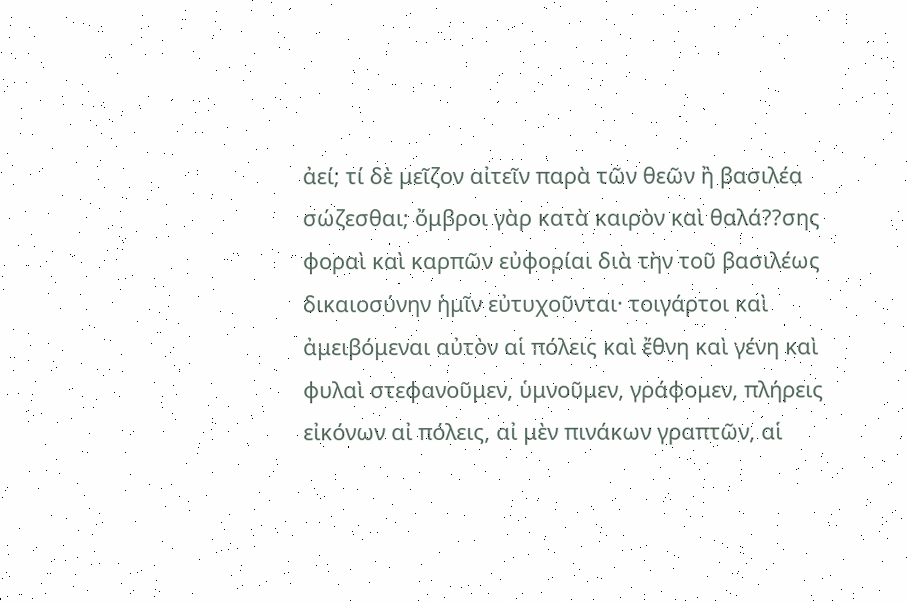ἀεί; τί δὲ μεῖζον αἰτεῖν παρὰ τῶν θεῶν ἢ βασιλέα σώζεσθαι; ὄμβροι γὰρ κατὰ καιρὸν καὶ θαλά??σης φοραὶ καὶ καρπῶν εὐφορίαι διὰ τὴν τοῦ βασιλέως δικαιοσύνην ἡμῖν εὐτυχοῦνται· τοιγάρτοι καὶ ἀμειβόμεναι αὐτὸν αἱ πόλεις καὶ ἔθνη καὶ γένη καὶ φυλαὶ στεφανοῦμεν, ὑμνοῦμεν, γράφομεν, πλήρεις εἰκόνων αἰ πόλεις, αἰ μὲν πινάκων γραπτῶν, αἱ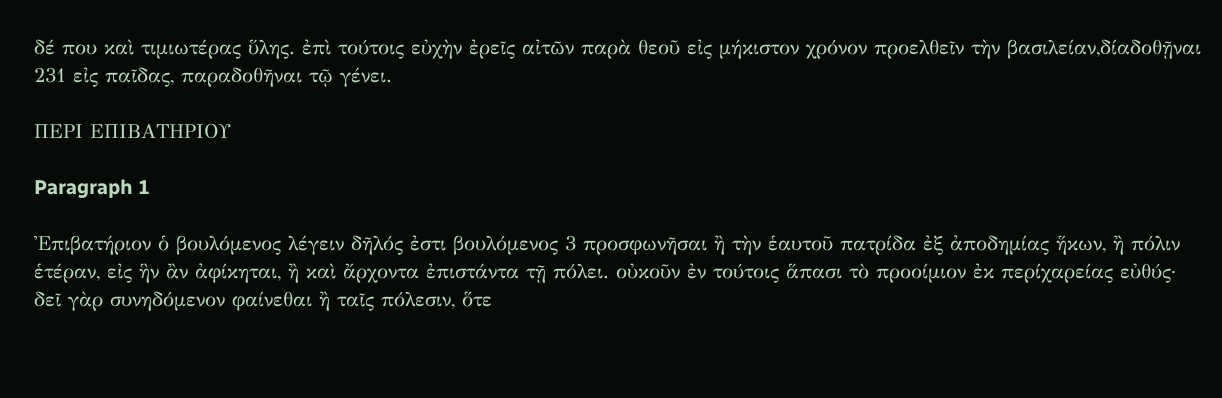δέ που καὶ τιμιωτέρας ὕλης. ἐπὶ τούτοις εὐχὴν ἐρεῖς αἰτῶν παρὰ θεοῦ εἰς μήκιστον χρόνον προελθεῖν τὴν βασιλείαν,δίαδοθῇναι 231 εἰς παῖδας, παραδοθῆναι τῷ γένει.

ΠΕΡΙ ΕΠΙΒΑΤΗΡΙΟΥ

Paragraph 1

Ἐπιβατήριον ὁ βουλόμενος λέγειν δῆλός ἐστι βουλόμενος 3 προσφωνῆσαι ἢ τὴν ἑαυτοῦ πατρίδα ἐξ ἀποδημίας ἥκων, ἢ πόλιν ἑτέραν, εἰς ἣν ἂν ἀφίκηται, ἢ καὶ ἄρχοντα ἐπιστάντα τῇ πόλει. οὐκοῦν ἐν τούτοις ἅπασι τὸ προοίμιον ἐκ περίχαρείας εὐθύς· δεῖ γὰρ συνηδόμενον φαίνεθαι ἢ ταῖς πόλεσιν, ὅτε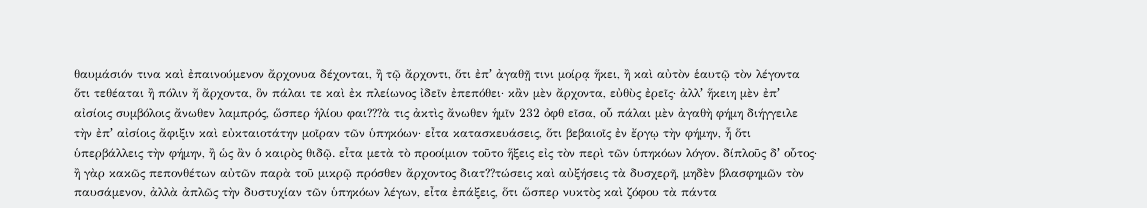θαυμάσιόν τινα καὶ ἐπαινούμενον ἄρχονυα δέχονται, ἢ τῷ ἄρχοντι, ὅτι ἐπʼ ἀγαθῇ τινι μοίρᾳ ἥκει, ἢ καὶ αὐτὸν ἑαυτῷ τὸν λέγοντα ὅτι τεθέαται ἢ πόλιν ἤ ἄρχοντα, ὃν πάλαι τε καὶ ἐκ πλείωνος ἰδεῖν ἐπεπόθει· κἂν μὲν ἄρχοντα, εὐθὺς ἐρεῖς· ἀλλʼ ἥκειη μὲν ἐπʼ αἰσίοις συμβόλοις ἄνωθεν λαμπρός, ὥσπερ ἡλίου φαι???ὰ τις ἀκτὶς ἄνωθεν ἡμῖν 232 ὀφθ εῖσα, οὗ πάλαι μὲν ἀγαθὴ φήμη διήγγειλε τὴν ἐπʼ αἰσίοις ἄφιξιν καὶ εὐκταιοτάτην μοῖραν τῶν ὑπηκόων· εἶτα κατασκευάσεις, ὅτι βεβαιοῖς ἐν ἔργῳ τὴν φήμην, ἦ ὅτι ὑπερβάλλεις τὴν φήμην, ἢ ὡς ἂν ὁ καιρὸς θιδῷ. εἶτα μετὰ τὸ προοίμιον τοῦτο ἥξεις εἰς τὸν περὶ τῶν ὑπηκόων λόγον. δίπλοῦς δʼ οὗτος· ἢ γὰρ κακῶς πεπονθέτων αὐτῶν παρὰ τοῦ μικρῷ πρόσθεν ἄρχοντος διατ??τώσεις καὶ αὐξήσεις τὰ δυσχερῆ, μηδὲν βλασφημῶν τὸν παυσάμενον, ἀλλὰ ἀπλῶς τὴν δυστυχίαν τῶν ὑπηκόων λέγων, εἶτα ἐπάξεις, ὅτι ὥσπερ νυκτὸς καὶ ζόφου τὰ πάντα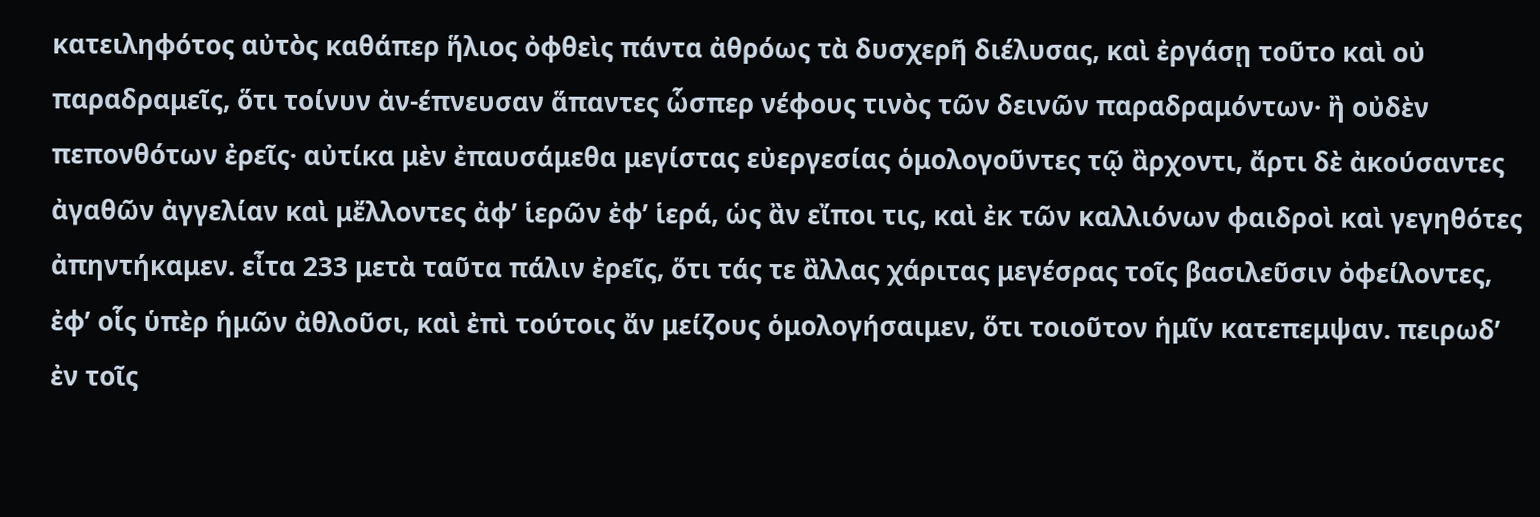κατειληφότος αὐτὸς καθάπερ ἥλιος ὀφθεὶς πάντα ἀθρόως τὰ δυσχερῆ διέλυσας, καὶ ἐργάσῃ τοῦτο καὶ οὐ παραδραμεῖς, ὅτι τοίνυν ἀν-έπνευσαν ἅπαντες ὧσπερ νέφους τινὸς τῶν δεινῶν παραδραμόντων· ἢ οὐδὲν πεπονθότων ἐρεῖς· αὐτίκα μὲν ἐπαυσάμεθα μεγίστας εὐεργεσίας ὁμολογοῦντες τῷ ἂρχοντι, ἄρτι δὲ ἀκούσαντες ἀγαθῶν ἀγγελίαν καὶ μἔλλοντες ἀφʼ ἱερῶν ἐφʼ ἱερά, ὡς ἂν εἴποι τις, καὶ ἐκ τῶν καλλιόνων φαιδροὶ καὶ γεγηθότες ἀπηντήκαμεν. εἶτα 233 μετὰ ταῦτα πάλιν ἐρεῖς, ὅτι τάς τε ἂλλας χάριτας μεγέσρας τοῖς βασιλεῦσιν ὀφείλοντες, ἐφʼ οἷς ὑπὲρ ἡμῶν ἀθλοῦσι, καὶ ἐπὶ τούτοις ἄν μείζους ὁμολογήσαιμεν, ὅτι τοιοῦτον ἡμῖν κατεπεμψαν. πειρωδʼ ἐν τοῖς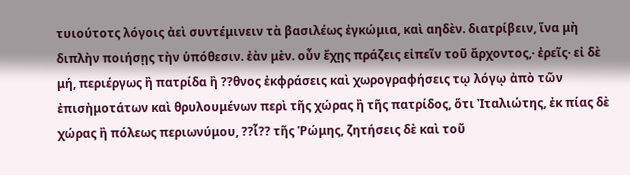τυιούτοτς λόγοις ἀεὶ συντέμινειν τὰ βασιλέως ἐγκώμια, καὶ αηδὲν. διατρίβειν, ἵνα μὴ διπλὴν ποιήσῃς τὴν ὑπόθεσιν. ἐὰν μὲν. οὖν ἔχῃς πράζεις εἰπεῖν τοῦ ἄρχοντος,· ἐρεῖς· εἰ δὲ μή, περιέργως ἢ πατρίδα ἢ ??θνος ἐκφράσεις καὶ χωρογραφήσεις τῳ λόγῳ ἀπὸ τῶν ἐπισἠμοτάτων καὶ θρυλουμένων περὶ τῆς χώρας ἢ τῆς πατρίδος, ὅτι Ἰταλιώτης, ἐκ πίας δὲ χώρας ἢ πόλεως περιωνύμου, ??ἷ?? τῆς Ῥώμης, ζητήσεις δὲ καὶ τοῦ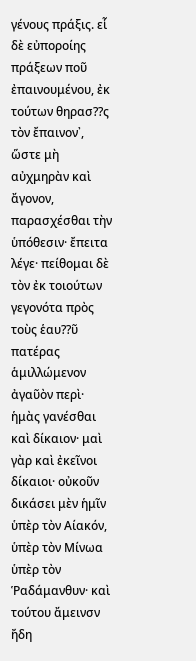γένους πράξις. εἷ δὲ εὐποροίης πράξεων ποῦ ἐπαινουμένου, ἐκ τούτων θηρασ??ς τὸν ἔπαινον᾿, ὥστε μὴ αὐχμηρὰν καὶ ἄγονον, παρασχέσθαι τὴν ὑπόθεσιν· ἔπειτα λέγε· πείθομαι δὲ τὸν ἐκ τοιούτων γεγονότα πρὸς τοὺς ἑαυ??ῦ πατέρας ἁμιλλώμενον ἀγαῦὸν περὶ· ἡμὰς γανέσθαι καὶ δίκαιον· μαὶ γὰρ καὶ ἐκεῖνοι δίκαιοι· οὐκοῦν δικάσει μὲν ἡμῖν ὑπὲρ τὸν Αίακόν, ὑπὲρ τὸν Μίνωα ὑπὲρ τὸν Ῥαδάμανθυν· καὶ τούτου ἄμεινσν ἤδη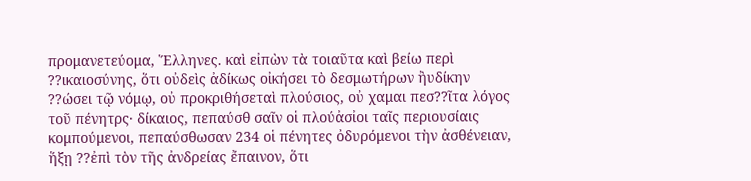προμανετεύομα, Ἕλληνες. καὶ εἰπὼν τὰ τοιαῦτα καὶ βείω περὶ ??ικαιοσύνης, ὅτι οὐδεὶς ἀδίκως οἰκήσει τὸ δεσμωτήρων ἢυδίκην ??ώσει τῷ νόμῳ, οὐ προκριθήσεταὶ πλούσιος, οὐ χαμαι πεσ??ῖτα λόγος τοῦ πένητρς· δίκαιος, πεπαύσθ σαῖν οἱ πλούἀσἰοι ταῖς περιουσίαις κομπούμενοι, πεπαύσθωσαν 234 οἱ πένητες ὀδυρόμενοι τὴν ἀσθένειαν, ἥξῃ ??ἐπὶ τὸν τῆς ἀνδρείας ἔπαινον, ὅτι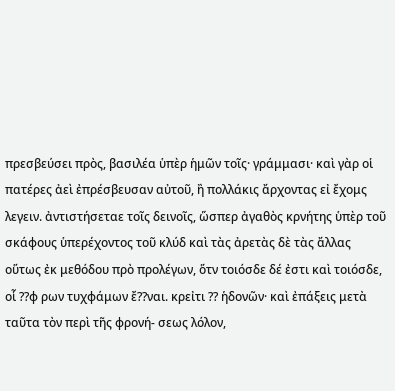πρεσβεύσει πρὸς, βασιλέα ὑπὲρ ἡμῶν τοῖς· γράμμασι· καὶ γὰρ οἱ πατέρες ἀεὶ ἐπρέσβευσαν αὐτοῦ, ἢ πολλάκις ἄρχοντας εἰ ἔχομς λεγειν. ἀντιστήσεταε τοῖς δεινοῖς, ὥσπερ ἀγαθὸς κρνήτης ὑπὲρ τοῦ σκάφους ὑπερέχοντος τοῦ κλύδ καὶ τὰς ἀρετὰς δὲ τὰς ἄλλας οὕτως ἐκ μεθόδου πρὸ προλέγων, ὅτν τοιόσδε δέ ἐστι καὶ τοιόσδε, οἷ ??φ ρων τυχφάμων ἔ??ναι. κρεἰτι ?? ἡδονῶν· καὶ ἐπάξεις μετὰ ταῦτα τὸν περὶ τῆς φρονή- σεως λόλον,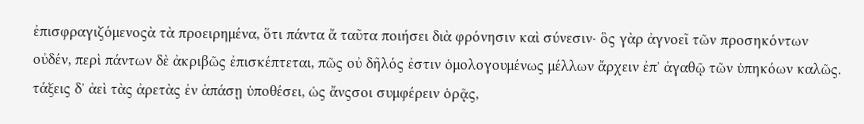ἐπισφραγιζόμενοςὰ τὰ προειρημένα, ὅτι πάντα ἄ ταῦτα ποιήσει διὰ φρόνησιν καὶ σύνεσιν· ὃς γὰρ ἀγνοεῖ τῶν προσηκόντων οὐδέν, περὶ πάντων δὲ ἀκριβῶς ἐπισκέπτεται, πῶς οὐ δῆλός ἐστιν ὁμολογουμένως μέλλων ἄρχειν ἐπʼ ἀγαθῷ τῶν ὑπηκόων καλῶς. τάξεις δʼ ἀεὶ τὰς ἀρετὰς ἐν ἁπάσῃ ὑποθέσει, ὡς ἄνςσοι συμφέρειν ὁρᾷς,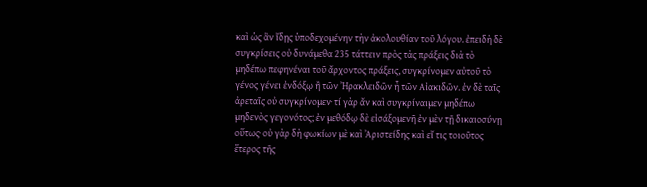καὶ ὡς ἂν ἴδῃς ὑποδεχομένην τὴν ἀκολουθίαν τοῦ λόγου. ἐπειδὴ δὲ συγκρίσεις οὐ δυνάμεθα 235 τάττειν πρὸς τὰς πράξεις διὰ τὸ μηδέπω πεφηνέναι τοῦ ἄρχοντος πράξεις, συγκρίνομεν αὐτοῦ τὸ γένος γένει ἐνδόξῳ ἢ τῶν Ἠρακλειδῶν ἦ τῶν Αἰακιδῶν. ἐν δὲ ταῖς ἀρεταῖς οὐ συγκρίνομεν· τί γὰρ ἄν καὶ συγκρίναιμεν μηδέπω μηδενὸς γεγονότος; ἐν μεθόδῳ δὲ εἰσάξομενῆ ἐν μὲν τῇ δικαιοσύνῃ οὕτως· οὐ γὰρ δὴ φωκίων μὲ καὶ Ἀριστείδης καὶ εἴ τις τοιοῦτος ἕτερος τῆς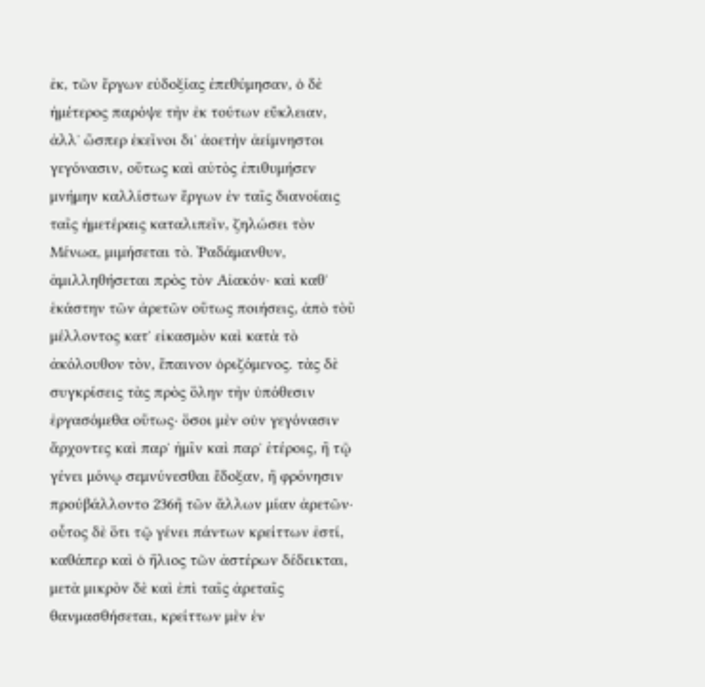ἐκ, τῶν ἔργων εὐδοξίας ἐπεθύμησαν, ὁ δὲ ἡμέτερος παρόψε τὴν ἐκ τούτων εὔκλειαν, ἀλλʼ ὥσπερ ἐκεῖνοι διʼ ἀοετὴν ἀείμνηστοι γεγόνασιν, οὕτως καὶ αὐτὸς ἐπιθυμήσεν μνήμην καλλίστων ἔργων ἐν ταῖς διανοίαις ταῖς ἡμετέραις καταλιπεῖν, ζηλώσει τὸν Μένωα, μιμήσεται τὸ. Ῥαδάμανθυν, ἁμιλληθήσεται πρὸς τὸν Αἰακόν· καὶ καθʼ ἑκάστην τῶν ἀρετῶν οὕτως ποιήσεις, ἀπὸ τὸῦ μέλλοντος κατʼ εἰκασμὸν καὶ κατὰ τὸ ἀκόλουθον τὸν, ἔπαινον ὁριζόμενος. τὰς δὲ συγκρίσεις τὰς πρὸς ὅλην τὴν ὑπόθεσιν ἐργασόμεθα οὕτως· ὅσοι μὲν οὑν γεγόνασιν ἄρχοντες καὶ παρʼ ἡμῖν καὶ παρʼ ἑτέροις, ἢ τῷ γένει μόνῳ σεμνύνεσθαι ἔδοξαν, ἢ φρόνησιν προύβάλλοντο 236ἢ τῶν ἄλλων μίαν ἀρετῶν· οὗτος δὲ ὅτι τῷ γένει πάντων κρείττων ἐστί, καθάπερ καὶ ὁ ἥλιος τῶν ἀστέρων δέδεικται, μετὰ μικρὸν δὲ καὶ ἐπὶ ταῖς ἀρεταῖς θανμασθήσεται, κρείττων μὲν ἐν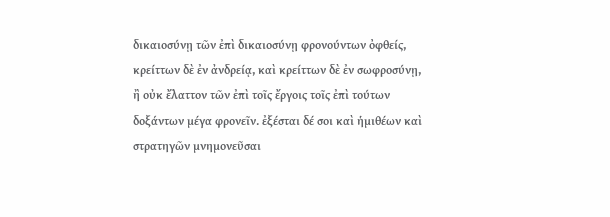δικαιοσύνῃ τῶν ἐπὶ δικαιοσύνῃ φρονούντων ὀφθείς, κρείττων δὲ ἐν ἀνδρείᾳ, καὶ κρείττων δὲ ἐν σωφροσύνῃ, ἢ οὐκ ἔλαττον τῶν ἐπὶ τοῖς ἔργοις τοῖς ἐπὶ τούτων δοξάντων μέγα φρονεῖν. ἐξέσται δέ σοι καὶ ἡμιθέων καὶ στρατηγῶν μνημονεῦσαι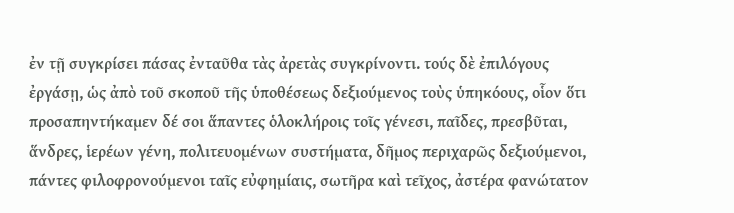ἐν τῇ συγκρίσει πάσας ἐνταῦθα τὰς ἀρετὰς συγκρίνοντι. τούς δὲ ἐπιλόγους ἐργάσῃ, ὡς ἀπὸ τοῦ σκοποῦ τῆς ὑποθέσεως δεξιούμενος τοὺς ὑπηκόους, οἷον ὅτι προσαπηντήκαμεν δέ σοι ἅπαντες ὁλοκλήροις τοῖς γένεσι, παῖδες, πρεσβῦται, ἅνδρες, ἱερέων γένη, πολιτευομένων συστήματα, δῆμος περιχαρῶς δεξιούμενοι, πάντες φιλοφρονούμενοι ταῖς εὐφημίαις, σωτῆρα καὶ τεῖχος, ἀστέρα φανώτατον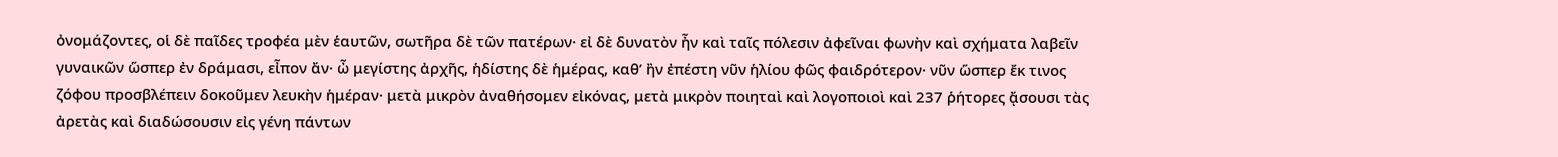ὀνομάζοντες, οἱ δὲ παῖδες τροφέα μὲν ἑαυτῶν, σωτῆρα δὲ τῶν πατέρων· εἰ δὲ δυνατὸν ἦν καὶ ταῖς πόλεσιν ἀφεῖναι φωνὴν καὶ σχήματα λαβεῖν γυναικῶν ὥσπερ ἐν δράμασι, εἶπον ἄν· ὦ μεγίστης ἀρχῆς, ἡδίστης δὲ ἡμέρας, καθʼ ἢν ἐπέστη νῦν ἡλίου φῶς φαιδρότερον· νῦν ὥσπερ ἔκ τινος ζόφου προσβλέπειν δοκοῦμεν λευκὴν ἡμέραν· μετὰ μικρὸν ἀναθήσομεν εἰκόνας, μετὰ μικρὸν ποιηταὶ καὶ λογοποιοὶ καὶ 237 ῥήτορες ᾄσουσι τὰς ἀρετὰς καὶ διαδώσουσιν εἰς γένη πάντων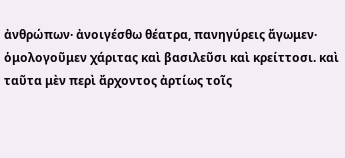ἀνθρώπων· ἀνοιγέσθω θέατρα, πανηγύρεις ἄγωμεν· ὁμολογοῦμεν χάριτας καὶ βασιλεῦσι καὶ κρείττοσι. καὶ ταῦτα μὲν περὶ ἄρχοντος ἀρτίως τοῖς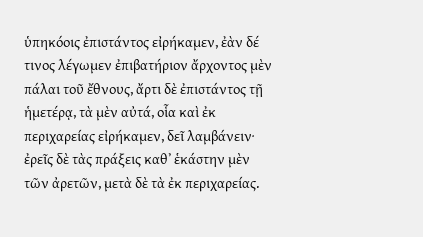ὑπηκόοις ἐπιστάντος εἰρήκαμεν, ἐὰν δέ τινος λέγωμεν ἐπιβατήριον ἄρχοντος μὲν πάλαι τοῦ ἔθνους, ἄρτι δὲ ἐπιστάντος τῇ ἡμετέρᾳ, τὰ μὲν αὐτά, οἷα καὶ ἐκ περιχαρείας εἰρήκαμεν, δεῖ λαμβάνειν· ἐρεῖς δὲ τὰς πράξεις καθʼ ἑκάστην μὲν τῶν ἀρετῶν, μετὰ δὲ τὰ ἐκ περιχαρείας.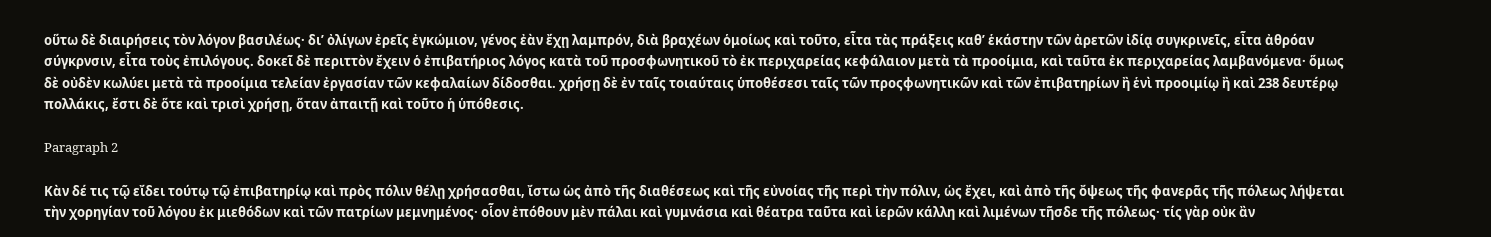οὕτω δὲ διαιρήσεις τὸν λόγον βασιλέως· διʼ ὀλίγων ἐρεῖς ἐγκώμιον, γένος ἐὰν ἔχῃ λαμπρόν, διὰ βραχέων ὁμοίως καὶ τοῦτο, εἶτα τὰς πράξεις καθʼ ἑκάστην τῶν ἀρετῶν ἰδίᾳ συγκρινεῖς, εἶτα ἀθρόαν σύγκρνσιν, εἶτα τοὺς ἐπιλόγους. δοκεῖ δὲ περιττὸν ἔχειν ὁ ἐπιβατήριος λόγος κατὰ τοῦ προσφωνητικοῦ τὸ ἐκ περιχαρείας κεφάλαιον μετὰ τὰ προοίμια, καὶ ταῦτα ἐκ περιχαρείας λαμβανόμενα· ὅμως δὲ οὐδὲν κωλύει μετὰ τὰ προοίμια τελείαν ἐργασίαν τῶν κεφαλαίων δίδοσθαι. χρήσῃ δὲ ἐν ταῖς τοιαύταις ὑποθέσεσι ταῖς τῶν προςφωνητικῶν καὶ τῶν ἐπιβατηρίων ἢ ἑνὶ προοιμίῳ ἢ καὶ 238 δευτέρῳ πολλάκις, ἔστι δὲ ὅτε καὶ τρισὶ χρήσῃ, ὅταν ἀπαιτῇ καὶ τοῦτο ἡ ὑπόθεσις.

Paragraph 2

Κὰν δέ τις τῷ εἴδει τούτῳ τῷ ἐπιβατηρίῳ καὶ πρὸς πόλιν θέλῃ χρήσασθαι, ἴστω ὡς ἀπὸ τῆς διαθέσεως καὶ τῆς εὐνοίας τῆς περὶ τὴν πόλιν, ὡς ἔχει, καὶ ἀπὸ τῆς ὄψεως τῆς φανερᾶς τῆς πόλεως λήψεται τὴν χορηγίαν τοῦ λόγου ἐκ μιεθόδων καὶ τῶν πατρίων μεμνημένος· οἷον ἐπόθουν μὲν πάλαι καὶ γυμνάσια καὶ θέατρα ταῦτα καὶ ἱερῶν κάλλη καὶ λιμένων τῆσδε τῆς πόλεως· τίς γὰρ οὐκ ἂν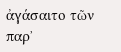ἀγάσαιτο τῶν παρʼ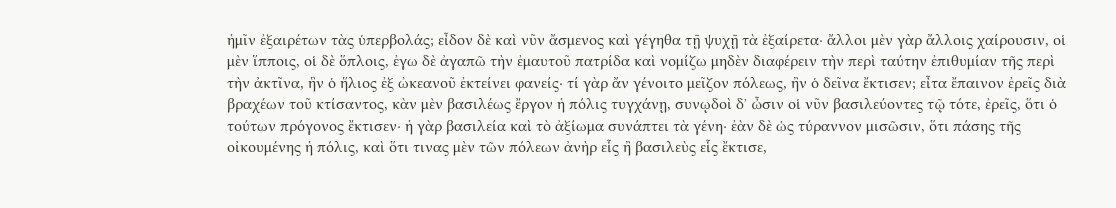ἡμῖν ἐξαιρέτων τὰς ὑπερβολάς; εἶδον δὲ καὶ νῦν ἄσμενος καὶ γέγηθα τῇ ψυχῇ τὰ ἐξαίρετα· ἄλλοι μὲν γὰρ ἄλλοις χαίρουσιν, οἱ μὲν ἵπποις, οἱ δὲ ὅπλοις, ἐγω δὲ ἀγαπῶ τὴν ἐμαυτοῦ πατρίδα καὶ νομίζω μηδὲν διαφέρειν τὴν περὶ ταύτην ἐπιθυμίαν τῆς περὶ τὴν ἀκτῖνα, ἣν ὁ ἥλιος ἐξ ὠκεανοῦ ἐκτείνει φανείς· τί γὰρ ἄν γένοιτο μεῖζον πόλεως, ἢν ὁ δεῖνα ἔκτισεν; εἶτα ἔπαινον ἐρεῖς διὰ βραχέων τοῦ κτίσαντος, κὰν μὲν βασιλέως ἔργον ἡ πόλις τυγχάνῃ, συνῳδοὶ δʼ ὦσιν οἱ νῦν βασιλεύοντες τῷ τότε, ἐρεῖς, ὅτι ὁ τούτων πρόγονος ἔκτισεν· ἡ γὰρ βασιλεία καὶ τὸ ἀξίωμα συνάπτει τὰ γένη· ἐὰν δὲ ὡς τύραννον μισῶσιν, ὅτι πάσης τῆς οἰκουμένης ἡ πόλις, καὶ ὅτι τινας μὲν τῶν πόλεων ἀνὴρ εἷς ἢ βασιλεὺς εἷς ἔκτισε,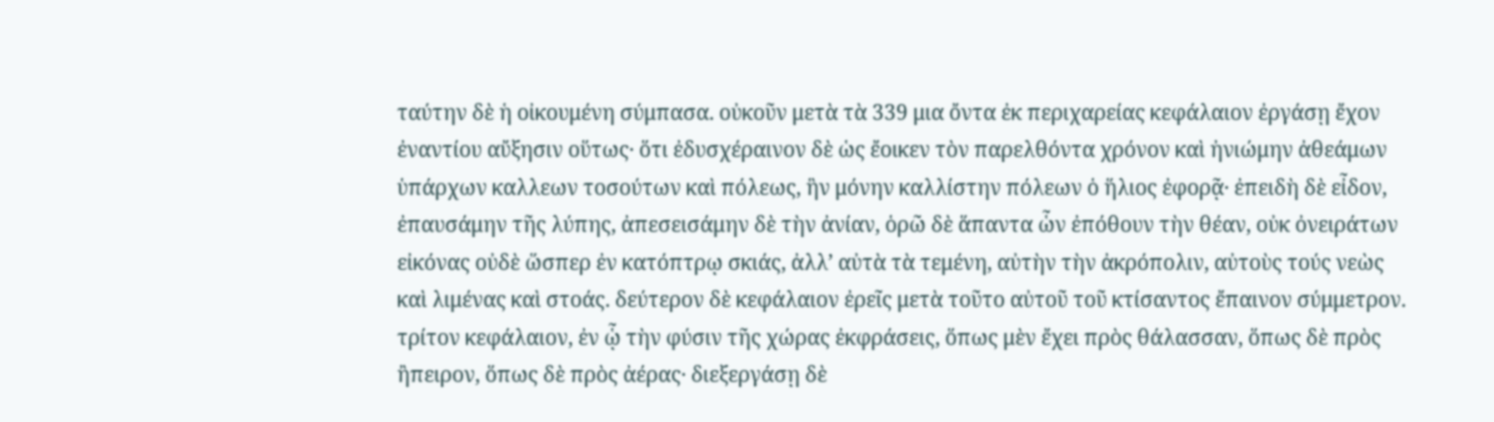ταύτην δὲ ἡ οἰκουμένη σύμπασα. οὐκοῦν μετὰ τὰ 339 μια ὄντα ἐκ περιχαρείας κεφάλαιον ἐργάσῃ ἔχον ἐναντίου αὔξησιν οὕτως· ὅτι ἐδυσχέραινον δὲ ὡς ἔοικεν τὸν παρελθόντα χρόνον καὶ ἠνιώμην ἀθεάμων ὑπάρχων καλλεων τοσούτων καὶ πόλεως, ἣν μόνην καλλίστην πόλεων ὁ ἥλιος ἐφορᾷ· ἐπειδὴ δὲ εἶδον, ἐπαυσάμην τῆς λύπης, ἀπεσεισάμην δὲ τὴν ἀνίαν, ὁρῶ δὲ ἅπαντα ὧν ἐπόθουν τὴν θέαν, οὐκ ὀνειράτων εἰκόνας οὐδὲ ὥσπερ ἐν κατόπτρῳ σκιάς, ἀλλʼ αὐτὰ τὰ τεμένη, αὐτὴν τὴν ἀκρόπολιν, αὐτοὺς τούς νεὼς καὶ λιμένας καὶ στοάς. δεύτερον δὲ κεφάλαιον ἐρεῖς μετὰ τοῦτο αὐτοῦ τοῦ κτίσαντος ἔπαινον σύμμετρον. τρίτον κεφάλαιον, ἐν ᾧ τὴν φύσιν τῆς χώρας ἐκφράσεις, ὅπως μὲν ἔχει πρὸς θάλασσαν, ὅπως δὲ πρὸς ἢπειρον, ὅπως δὲ πρὸς ἀέρας· διεξεργάσῃ δὲ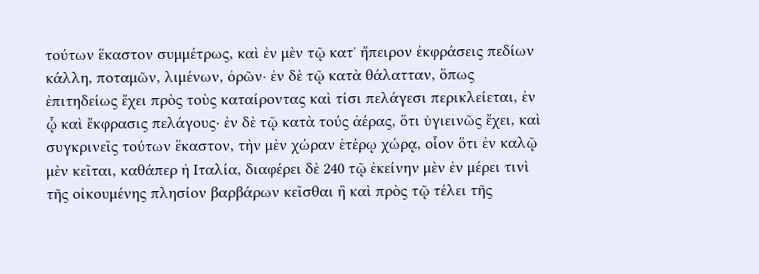τούτων ἕκαστον συμμέτρως, καὶ ἐν μὲν τῷ κατʼ ἤπειρον ἐκφράσεις πεδίων κάλλη, ποταμῶν, λιμένων, ὀρῶν· ἐν δὲ τῷ κατὰ θάλατταν, ὅπως ἐπιτηδείως ἔχει πρὸς τοὺς καταίροντας καὶ τίσι πελάγεσι περικλείεται, ἐν ᾧ καὶ ἔκφρασις πελάγους· ἐν δὲ τῷ κατὰ τούς ἀέρας, ὅτι ὑγιεινῶς ἔχει, καὶ συγκρινεῖς τούτων ἕκαστον, τὴν μὲν χώραν ἑτέρῳ χώρᾳ, οἷον ὅτι ἐν καλῷ μὲν κεῖται, καθάπερ ἡ Ιταλία, διαφέρει δὲ 240 τῷ ἐκείνην μὲν ἐν μέρει τινὶ τῆς οἰκουμένης πλησίον βαρβάρων κεῖσθαι ἢ καὶ πρὸς τῷ τέλει τῆς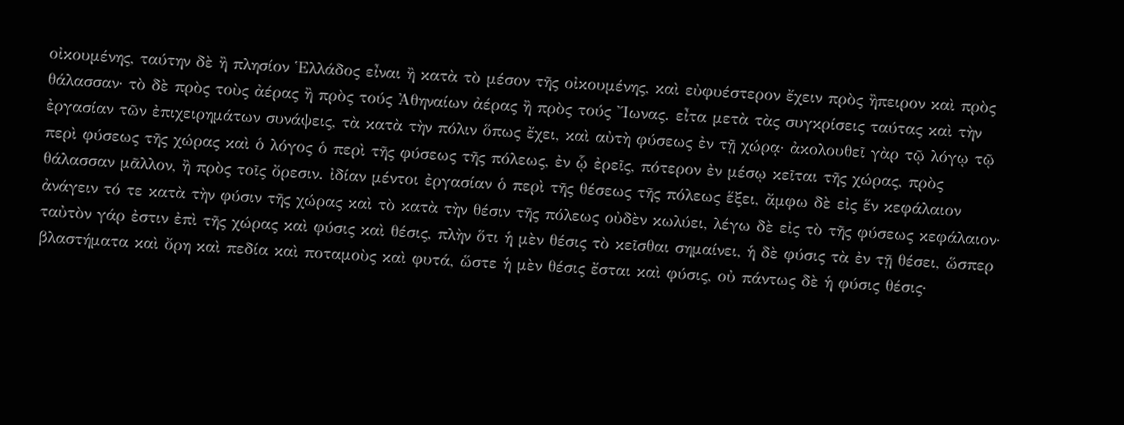οἰκουμένης, ταύτην δὲ ἢ πλησίον Ἑλλάδος εἶναι ἢ κατὰ τὸ μέσον τῆς οἰκουμένης, καὶ εὐφυέστερον ἔχειν πρὸς ἢπειρον καὶ πρὸς θάλασσαν· τὸ δὲ πρὸς τοὺς ἀέρας ἢ πρὸς τούς Ἀθηναίων ἀέρας ἢ πρὸς τούς Ἴωνας. εἶτα μετὰ τὰς συγκρίσεις ταύτας καὶ τὴν ἐργασίαν τῶν ἐπιχειρημάτων συνάψεις, τὰ κατὰ τὴν πόλιν ὅπως ἔχει, καὶ αὐτὴ φύσεως ἐν τῇ χώρᾳ· ἀκολουθεῖ γὰρ τῷ λόγῳ τῷ περὶ φύσεως τῆς χώρας καὶ ὁ λόγος ὁ περὶ τῆς φύσεως τῆς πόλεως, ἐν ᾧ ἐρεῖς, πότερον ἐν μέσῳ κεῖται τῆς χώρας, πρὸς θάλασσαν μᾶλλον, ἢ πρὸς τοῖς ὄρεσιν. ἰδίαν μέντοι ἐργασίαν ὁ περὶ τῆς θέσεως τῆς πόλεως ἕξει, ἄμφω δὲ εἰς ἕν κεφάλαιον ἀνάγειν τό τε κατὰ τὴν φύσιν τῆς χώρας καὶ τὸ κατὰ τὴν θέσιν τῆς πόλεως οὐδὲν κωλύει, λέγω δὲ εἰς τὸ τῆς φύσεως κεφάλαιον· ταὐτὸν γάρ ἐστιν ἐπὶ τῆς χώρας καὶ φύσις καὶ θέσις, πλὴν ὅτι ἡ μὲν θέσις τὸ κεῖσθαι σημαίνει, ἡ δὲ φύσις τὰ ἐν τῇ θέσει, ὥσπερ βλαστήματα καὶ ὄρη καὶ πεδία καὶ ποταμοὺς καὶ φυτά, ὥστε ἡ μὲν θέσις ἔσται καὶ φύσις, οὐ πάντως δὲ ἡ φύσις θέσις·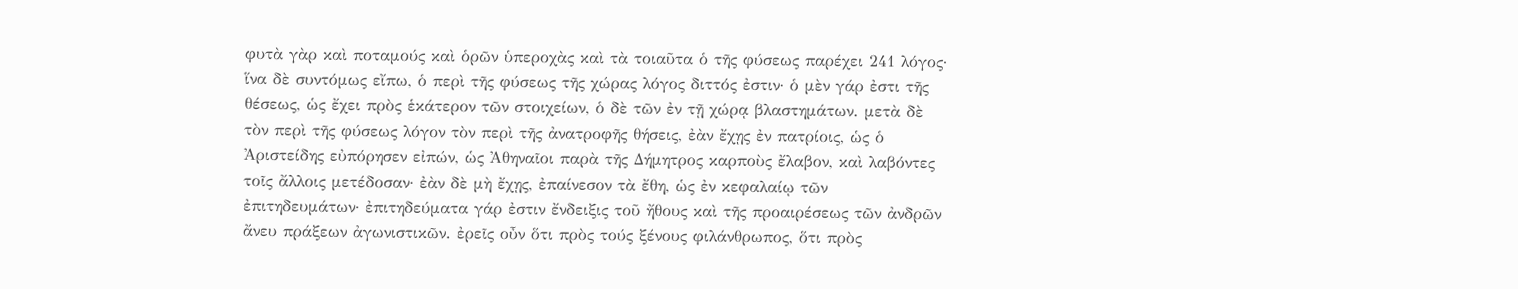φυτὰ γὰρ καὶ ποταμούς καὶ ὁρῶν ὑπεροχὰς καὶ τὰ τοιαῦτα ὁ τῆς φύσεως παρέχει 241 λόγος· ἵνα δὲ συντόμως εἴπω, ὁ περὶ τῆς φύσεως τῆς χώρας λόγος διττός ἐστιν· ὁ μὲν γάρ ἐστι τῆς θέσεως, ὡς ἔχει πρὸς ἑκάτερον τῶν στοιχείων, ὁ δὲ τῶν ἐν τῇ χώρᾳ βλαστημάτων. μετὰ δὲ τὸν περὶ τῆς φύσεως λόγον τὸν περὶ τῆς ἀνατροφῆς θήσεις, ἐὰν ἔχῃς ἐν πατρίοις, ὡς ὁ Ἀριστείδης εὐπόρησεν εἰπών, ὡς Ἀθηναῖοι παρὰ τῆς Δήμητρος καρποὺς ἔλαβον, καὶ λαβόντες τοῖς ἄλλοις μετέδοσαν· ἐὰν δὲ μὴ ἔχῃς, ἐπαίνεσον τὰ ἔθη, ὡς ἐν κεφαλαίῳ τῶν ἐπιτηδευμάτων· ἐπιτηδεύματα γάρ ἐστιν ἔνδειξις τοῦ ἤθους καὶ τῆς προαιρέσεως τῶν ἀνδρῶν ἄνευ πράξεων ἀγωνιστικῶν. ἐρεῖς οὖν ὅτι πρὸς τούς ξένους φιλάνθρωπος, ὅτι πρὸς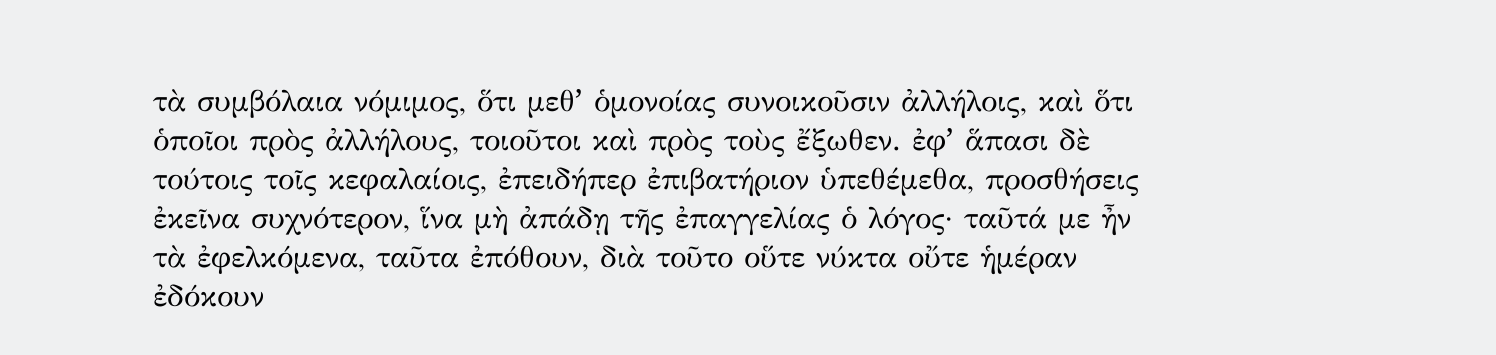τὰ συμβόλαια νόμιμος, ὅτι μεθʼ ὁμονοίας συνοικοῦσιν ἀλλήλοις, καὶ ὅτι ὁποῖοι πρὸς ἀλλήλους, τοιοῦτοι καὶ πρὸς τοὺς ἔξωθεν. ἐφʼ ἅπασι δὲ τούτοις τοῖς κεφαλαίοις, ἐπειδήπερ ἐπιβατήριον ὑπεθέμεθα, προσθήσεις ἐκεῖνα συχνότερον, ἵνα μὴ ἀπάδῃ τῆς ἐπαγγελίας ὁ λόγος· ταῦτά με ἦν τὰ ἐφελκόμενα, ταῦτα ἐπόθουν, διὰ τοῦτο οὕτε νύκτα οὔτε ἡμέραν ἐδόκουν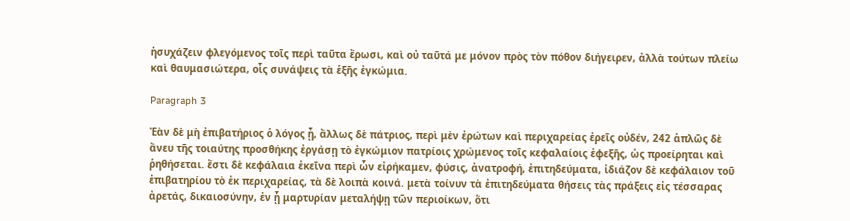ἡσυχάζειν φλεγόμενος τοῖς περὶ ταῦτα ἔρωσι, καὶ οὐ ταῦτά με μόνον πρὸς τὸν πόθον διήγειρεν, ἀλλὰ τούτων πλείω καὶ θαυμασιώτερα, οἷς συνάψεις τὰ ἑξῆς ἐγκώμια.

Paragraph 3

Ἐὰν δὲ μὴ ἐπιβατήριος ὁ λόγος ᾖ, ἄλλως δὲ πάτριος, περὶ μὲν ἐρώτων καὶ περιχαρείας ἐρεῖς οὐδέν, 242 ἁπλῶς δὲ ἄνευ τῆς τοιαύτης προσθήκης ἐργάσῃ τὸ ἐγκώμιον πατρίοις χρώμενος τοῖς κεφαλαίοις ἐφεξῆς, ὡς προείρηται καὶ ῥηθήσεται. ἔστι δὲ κεφάλαια ἐκεῖνα περὶ ὧν εἰρήκαμεν, φύσις, ἀνατροφή, ἐπιτηδεύματα, ἰδιάζον δὲ κεφάλαιον τοῦ ἐπιβατηρίου τὸ ἐκ περιχαρείας, τὰ δὲ λοιπὰ κοινά. μετὰ τοίνυν τὰ ἐπιτηδεύματα θήσεις τὰς πράξεις εἰς τέσσαρας ἀρετάς, δικαιοσύνην, ἐν ᾗ μαρτυρίαν μεταλήψῃ τῶν περιοίκων, ὅτι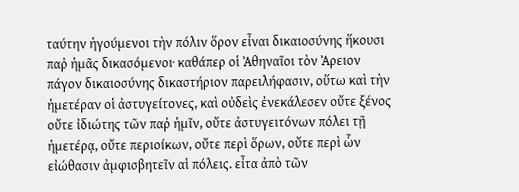ταύτην ἡγούμενοι τὴν πόλιν ὅρον εἶναι δικαιοσύνης ἥκουσι παῤ ἡμᾶς δικασόμενοι· καθάπερ οἱ Ἀθηναῖοι τὸν Ἀρειον πάγον δικαιοσύνης δικαστήριον παρειλήφασιν, οὕτω καὶ τὴν ἡμετέραν οἱ ἀστυγείτονες, καὶ οὐδεὶς ἐνεκάλεσεν οὔτε ξένος οὔτε ἰδιώτης τῶν παῤ ἡμῖν, οὔτε ἀστυγειτόνων πόλει τῇ ἡμετέρᾳ, οὔτε περιοίκων, οὔτε περὶ ὅρων, οὔτε περὶ ὧν εἰώθασιν ἀμφισβητεῖν αἱ πόλεις. εἶτα ἀπὸ τῶν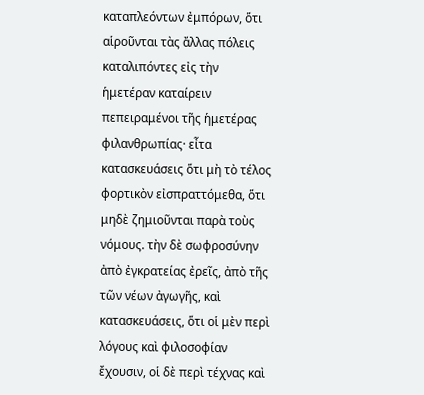καταπλεόντων ἐμπόρων, ὅτι αἱροῦνται τὰς ἄλλας πόλεις καταλιπόντες εἰς τὴν ἡμετέραν καταίρειν πεπειραμένοι τῆς ἡμετέρας φιλανθρωπίας· εἶτα κατασκευάσεις ὅτι μὴ τὸ τέλος φορτικὸν εἰσπραττόμεθα, ὅτι μηδὲ ζημιοῦνται παρὰ τοὺς νόμους. τὴν δὲ σωφροσύνην ἀπὸ ἐγκρατείας ἐρεῖς, ἀπὸ τῆς τῶν νέων ἀγωγῆς, καὶ κατασκευάσεις, ὅτι οἱ μὲν περὶ λόγους καὶ φιλοσοφίαν ἔχουσιν, οἱ δὲ περὶ τέχνας καὶ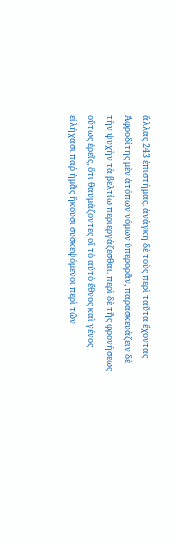ἄλλας 243 ἐπιστήμας. ἀνάγκη δὲ τοὺς περὶ ταῦτα ἔχοντας Ἀφροδίτης μὲν ἀτόπων νόμων ὑπερορᾶν, παρασκευάζειν δὲ τὴν ψυχὴν τὰ βελτίω περιεργάζεσθαι. περὶ δὲ τῆς φρονήσεως οὕτως ἐρεῖς, ὅτι θαυμάζοντες οἳ τὸ αὐτὸ ἔθνος καὶ γένος εἰλήχασι παῤ ἡμᾶς ἥκουσι συσκεψόμενοι περὶ τῶν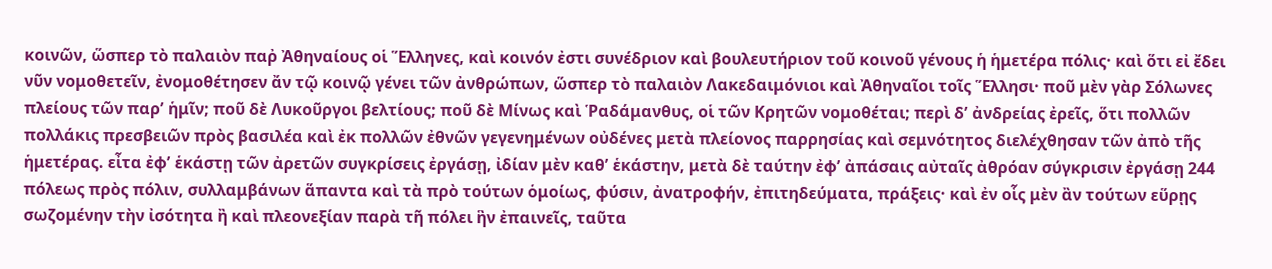κοινῶν, ὥσπερ τὸ παλαιὸν παῤ Ἀθηναίους οἱ Ἕλληνες, καὶ κοινόν ἐστι συνέδριον καὶ βουλευτήριον τοῦ κοινοῦ γένους ἡ ἡμετέρα πόλις· καὶ ὅτι εἰ ἔδει νῦν νομοθετεῖν, ἐνομοθέτησεν ἄν τῷ κοινῷ γένει τῶν ἀνθρώπων, ὥσπερ τὸ παλαιὸν Λακεδαιμόνιοι καὶ Ἀθηναῖοι τοῖς Ἕλλησι· ποῦ μὲν γὰρ Σόλωνες πλείους τῶν παρʼ ἡμῖν; ποῦ δὲ Λυκοῦργοι βελτίους; ποῦ δὲ Μίνως καὶ Ῥαδάμανθυς, οἱ τῶν Κρητῶν νομοθέται; περὶ δʼ ἀνδρείας ἐρεῖς, ὅτι πολλῶν πολλάκις πρεσβειῶν πρὸς βασιλέα καὶ ἐκ πολλῶν ἐθνῶν γεγενημένων οὐδένες μετὰ πλείονος παρρησίας καὶ σεμνότητος διελέχθησαν τῶν ἀπὸ τῆς ἡμετέρας. εἶτα ἐφʼ ἑκάστῃ τῶν ἀρετῶν συγκρίσεις ἐργάσῃ, ἰδίαν μὲν καθʼ ἑκάστην, μετὰ δὲ ταύτην ἐφʼ ἀπάσαις αὐταῖς ἀθρόαν σύγκρισιν ἐργάσῃ 244 πόλεως πρὸς πόλιν, συλλαμβάνων ἅπαντα καὶ τὰ πρὸ τούτων ὁμοίως, φύσιν, ἀνατροφήν, ἐπιτηδεύματα, πράξεις· καὶ ἐν οἷς μὲν ἂν τούτων εὕρῃς σωζομένην τὴν ἰσότητα ἢ καὶ πλεονεξίαν παρὰ τῆ πόλει ἣν ἐπαινεῖς, ταῦτα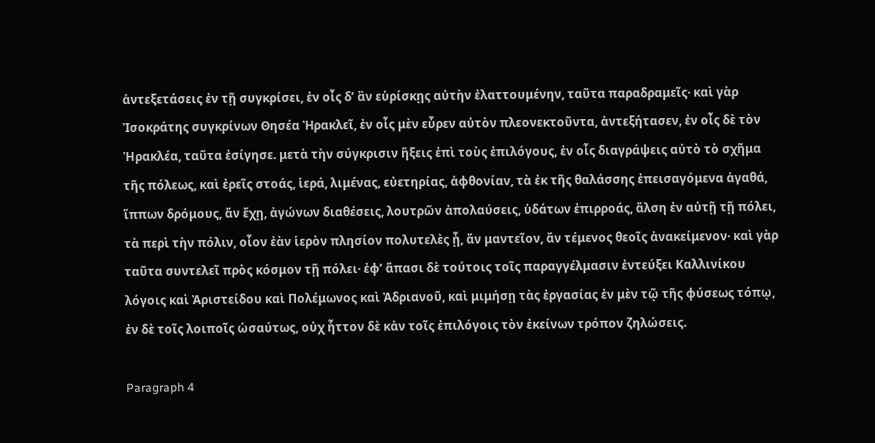ἀντεξετάσεις ἐν τῇ συγκρίσει, ἐν οἷς δʼ ἂν εὑρίσκῃς αὐτὴν ἐλαττουμένην, ταῦτα παραδραμεῖς· καὶ γὰρ Ἰσοκράτης συγκρίνων Θησέα Ἠρακλεῖ, ἐν οἷς μὲν εὗρεν αὐτὸν πλεονεκτοῦντα, ἀντεξήτασεν, ἐν οἷς δὲ τὸν Ἡρακλέα, ταῦτα ἐσίγησε. μετὰ τὴν σύγκρισιν ἥξεις ἐπὶ τοὺς ἐπιλόγους, ἐν οἷς διαγράψεις αὐτὸ τὸ σχῆμα τῆς πόλεως, καὶ ἐρεῖς στοάς, ἱερά, λιμένας, εὐετηρίας, ἀφθονίαν, τὰ ἐκ τῆς θαλάσσης ἐπεισαγόμενα ἀγαθά, ἵππων δρόμους, ἄν ἔχῃ, ἀγώνων διαθέσεις, λουτρῶν ἀπολαύσεις, ὑδάτων ἐπιρροάς, ἄλση ἐν αὐτῇ τῇ πόλει, τὰ περὶ τὴν πόλιν, οἷον ἐὰν ἱερὸν πλησίον πολυτελὲς ᾖ, ἄν μαντεῖον, ἄν τέμενος θεοῖς ἀνακείμενον· καὶ γὰρ ταῦτα συντελεῖ πρὸς κόσμον τῇ πόλει· ἐφʼ ἅπασι δὲ τούτοις τοῖς παραγγέλμασιν ἐντεύξει Καλλινίκου λόγοις καὶ Ἀριστείδου καὶ Πολέμωνος καὶ Ἀδριανοῦ, καὶ μιμήσῃ τὰς ἐργασίας ἐν μὲν τῷ τῆς φύσεως τόπῳ, ἐν δὲ τοῖς λοιποῖς ὡσαύτως, οὐχ ἧττον δὲ κἀν τοῖς ἐπιλόγοις τὸν ἐκείνων τρόπον ζηλώσεις.

Paragraph 4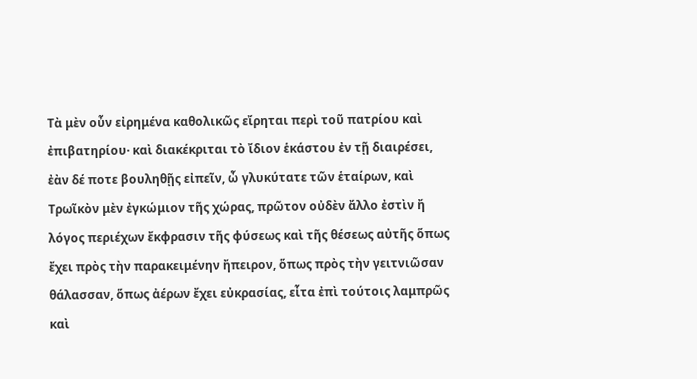Τὰ μὲν οὖν εἰρημένα καθολικῶς εἴρηται περὶ τοῦ πατρίου καὶ ἐπιβατηρίου· καὶ διακέκριται τὸ ἴδιον ἑκάστου ἐν τῇ διαιρέσει, ἐὰν δέ ποτε βουληθῇς εἰπεῖν, ὦ γλυκύτατε τῶν ἑταίρων, καὶ Τρωῖκὸν μὲν ἐγκώμιον τῆς χώρας, πρῶτον οὐδὲν ἄλλο ἐστὶν ἤ λόγος περιέχων ἔκφρασιν τῆς φύσεως καὶ τῆς θέσεως αὐτῆς ὅπως ἔχει πρὸς τὴν παρακειμένην ἤπειρον, ὅπως πρὸς τὴν γειτνιῶσαν θάλασσαν, ὅπως ἀέρων ἔχει εὐκρασίας, εἶτα ἐπὶ τούτοις λαμπρῶς καὶ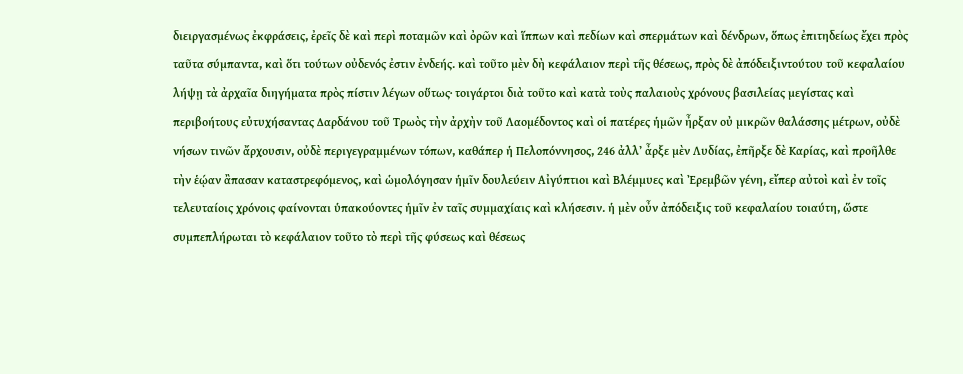διειργασμένως ἐκφράσεις, ἐρεῖς δὲ καὶ περὶ ποταμῶν καὶ ὀρῶν καὶ ἵππων καὶ πεδίων καὶ σπερμάτων καὶ δένδρων, ὅπως ἐπιτηδείως ἔχει πρὸς ταῦτα σύμπαντα, καὶ ὅτι τούτων οὐδενός ἐστιν ἐνδεής. καὶ τοῦτο μὲν δὴ κεφάλαιον περὶ τῆς θέσεως, πρὸς δὲ ἀπόδειξιντούτου τοῦ κεφαλαίου λήψῃ τὰ ἀρχαῖα διηγήματα πρὸς πίστιν λέγων οὕτως· τοιγάρτοι διὰ τοῦτο καὶ κατὰ τοὺς παλαιοὺς χρόνους βασιλείας μεγίστας καὶ περιβοήτους εὐτυχήσαντας Δαρδάνου τοῦ Τρωὸς τὴν ἀρχὴν τοῦ Λαομέδοντος καὶ οἱ πατέρες ἡμῶν ἦρξαν οὐ μικρῶν θαλάσσης μέτρων, οὐδὲ νήσων τινῶν ἄρχουσιν, οὐδὲ περιγεγραμμένων τόπων, καθάπερ ἡ Πελοπόννησος, 246 ἀλλʼ ἆρξε μὲν Λυδίας, ἐπῆρξε δὲ Καρίας, καὶ προῆλθε τὴν ἑῴαν ἂπασαν καταστρεφόμενος, καὶ ὡμολόγησαν ἡμῖν δουλεύειν Αἰγύπτιοι καὶ Βλέμμυες καὶ Ἐρεμβῶν γένη, εἴπερ αὐτοὶ καὶ ἐν τοῖς τελευταίοις χρόνοις φαίνονται ὑπακούοντες ἡμῖν ἐν ταῖς συμμαχίαις καὶ κλήσεσιν. ἡ μὲν οὖν ἀπόδειξις τοῦ κεφαλαίου τοιαύτη, ὥστε συμπεπλήρωται τὸ κεφάλαιον τοῦτο τὸ περὶ τῆς φύσεως καὶ θέσεως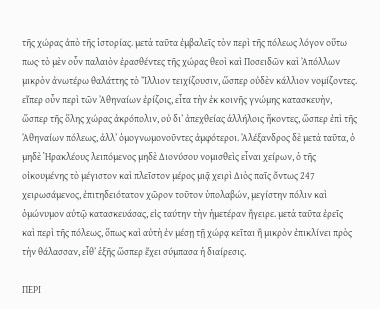τῆς χώρας ἀπὸ τῆς ἱστορίας. μετὰ ταῦτα ἐμβαλεῖς τὸν περὶ τῆς πόλεως λόγον οὕτω πως· τὸ μὲν οὖν παλαιὸν ἐρασθέντες τῆς χώρας θεοὶ καὶ Ποσειδῶν καὶ Ἀπόλλων μικρὸν ἀνωτέρω θαλάττης τὸ Ἴλλιον τειχίζουσιν, ὥσπερ οὐδὲν κάλλιον νομίζοντες. εἴπερ οὖν περὶ τῶν Ἀθηναίων ἐρίζοις, εἶτα τὴν ἐκ κοινῆς γνώμης κατασκευὴν, ὥσπερ τῆς ὅλης χώρας ἀκρόπολιν, οὐ διʼ ἀπεχθείας ἀλλήλοις ἥκοντες, ὥσπερ ἐπὶ τῆς Ἀθηναίων πόλεως, ἀλλʼ ὁμογνωμονοῦντες ἀμφότεροι. Ἀλέξανδρος δὲ μετὰ ταῦτα, ὁ μηδὲ Ἡρακλέους λειπόμενος μηδὲ Διονύσου νομισθεὶς εἶναι χείρων, ὁ τῆς οἰκουμένης τὸ μέγιστον καὶ πλεῖστον μέρος μιᾷ χειρὶ Διὸς παῖς ὄντως 247 χειρωσάμενος, ἐπιτηδειότατον χῶρον τοῦτον ὑπολαβών, μεγίστην πόλιν καὶ ὁμώνυμον αὐτῷ κατασκευάσας, εἰς ταύτην τὴν ἡμετέραν ἢγειρε. μετὰ ταῦτα ἐρεῖς καὶ περὶ τῆς πόλεως, ὅπως καὶ αὐτὴ ἐν μέσῃ τῇ χώρᾳ κεῖται ἢ μικρὸν ἐπικλίνει πρὸς τὴν θάλασσαν, εἶθʼ ἑξῆς ὥσπερ ἔχει σύμπασα ἡ διαίρεσις.

ΠΕΡΙ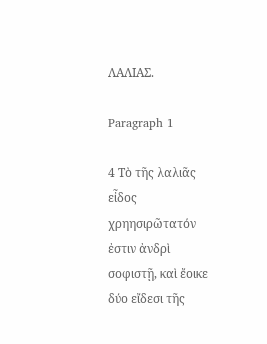ΛΑΛΙΑΣ.

Paragraph 1

4 Τὸ τῆς λαλιᾶς εἶδος χρηησιρῶτατόν ἐστιν ἀνδρὶ σοφιστῇ, καὶ ἔοικε δύο εἴδεσι τῆς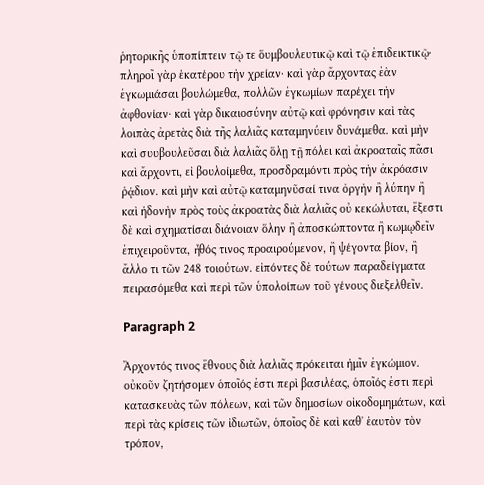ῥητορικῆς ὑποπίπτειν τῷ τε ὅυμβουλευτικῷ καὶ τῷ ἐπιδεικτικῷ· πληροῖ γὰρ ἑκατέρου τὴν χρείαν· καὶ γὰρ ἄρχοντας ἐὰν ἐγκωμιάσαι βουλώμεθα, πολλῶν ἐγκωμίων παρέχει τὴν ἀφθονίαν· καὶ γὰρ δικαιοσύνην αὐτῷ καὶ φρόνησιν καὶ τὰς λοιπὰς ἀρετὰς διὰ τῆς λαλιᾶς καταμηνύειν δυνάμεθα. καὶ μὴν καὶ συυβουλεῦσαι διὰ λαλιᾶς ὅλῃ τῇ πόλει καὶ ἀκροαταῖς πᾶσι καὶ ἄρχοντι, εἰ βουλοίμεθα, προσδραμόντι πρὸς τὴν ἀκρόασιν ῥᾴδιον. καὶ μὴν καὶ αὐτῷ καταμηνῦσαί τινα ὀργὴν ἢ λύπην ἢ καὶ ἡδονὴν πρὸς τοὺς ἀκροατὰς διὰ λαλιᾶς οὐ κεκώλυται, ἔξεστι δὲ καὶ σχηματίσαι διάνοιαν ὅλην ἢ ἀποσκώπτοντα ἢ κωμῳδεῖν ἐπιχειροῦντα, ἦθός τινος προαιρούμενον, ἢ ψέγοντα βίον, ἢ ἄλλο τι τῶν 248 τοιούτων. εἰπόντες δὲ τούτων παραδείγματα πειρασόμεθα καὶ περὶ τῶν ὑπολοίπων τοῦ γένους διεξελθεῖν.

Paragraph 2

Ἄρχοντός τινος ἔθνους διὰ λαλιᾶς πρόκειται ἡμῖν ἐγκώμιον. οὐκοῦν ζητήσομεν ὁποῖός ἐστι περὶ βασιλέας, ὁποῖός ἐστι περὶ κατασκευὰς τῶν πόλεων, καὶ τῶν δημοσίων οἰκοδομημάτων, καὶ περὶ τὰς κρίσεις τῶν ἰδιωτῶν, ὁποῖος δὲ καὶ καθʼ ἑαυτὸν τὸν τρόπον,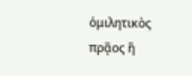ὁμιλητικὸς πρᾷος ἢ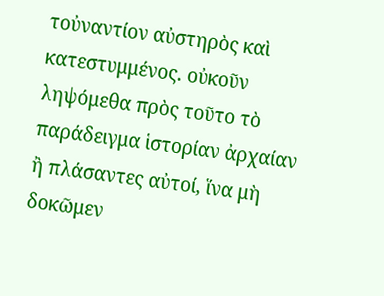τοὐναντίον αὐστηρὸς καὶ κατεστυμμένος. οὐκοῦν ληψόμεθα πρὸς τοῦτο τὸ παράδειγμα ἱστορίαν ἀρχαίαν ἢ πλάσαντες αὐτοί, ἵνα μὴ δοκῶμεν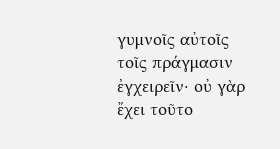γυμνοῖς αὐτοῖς τοῖς πράγμασιν ἐγχειρεῖν· οὐ γὰρ ἔχει τοῦτο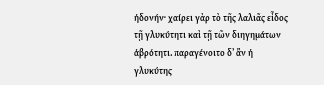ἡδονήν· χαίρει γὰρ τὸ τῆς λαλιᾶς εἶδος τῇ γλυκύτητι καὶ τῇ τῶν διηγημάτων ἁβρότητι. παραγένοιτο δʼ ἂν ἡ γλυκύτης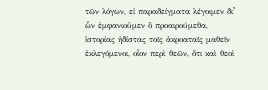τῶν λόγων, εἰ παραδείγματα λέγοιμεν διʼ ὧν ἐμφανιοῦμεν ὃ προαιρούμεθα, ἱστορίας ἡδίστας τοῖς ἀκροαταῖς μαθεῖν ἐκλεγόμενοι, οἷον περὶ θεῶν, ὅτι καὶ θεοὶ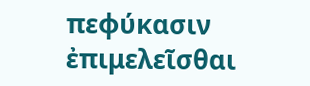πεφύκασιν ἐπιμελεῖσθαι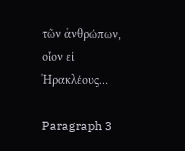τῶν ἀνθρώπων, οἷον εἰ Ἡρακλέους…

Paragraph 3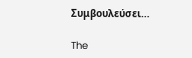Συμβουλεύσει…

The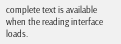complete text is available when the reading interface loads.